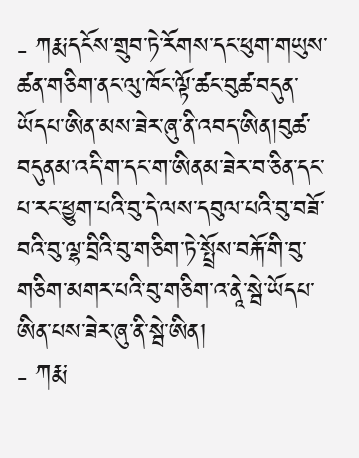- ཀརྨ་དངོས་གྲུབ་ཏེ་རོགས་དང་ཕུག་གཡུས་ཚན་གཅིག་ནང་ལུ་ཁོང་ལྟོ་ཚང་བུཚ་བདུན་ཡོདཔ་ཨིན་མས་ཟེར་ཞུ་ནི་འབད་ཨིན།བུཚ་བདུནམ་འདི་ག་དང་ག་ཨིནམ་ཟེར་བ་ཅིན་དང་པ་རང་ཕྱུག་པའི་བུ་དེ་ལས་དབུལ་པའི་བུ་བཟོ་བའི་བུ་ལྷ་བྲིའི་བུ་གཅིག་ཏེ་སྤྲོས་བརྐོ་གི་བུ་གཅིག་མགར་པའི་བུ་གཅིག་འ་ནཱེ་སྦེ་ཡོདཔ་ཨིན་པས་ཟེར་ཞུ་ནི་སྦེ་ཨིན།
- ཀརྨ་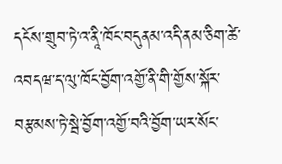དངོས་གྲུབ་ཏེ་འ་ནཱི་ཁོང་བདུནམ་འདི་ནམ་ཅིག་ཚེ་འབདཝ་ད་ལུ་ཁོང་བྱོག་འགྱོ་ནི་གི་གྱོས་སྐོར་བརྩམས་ཏེ་སྦེ་བྱོག་འགྱོ་བའི་བྱོག་ཡར་སོང་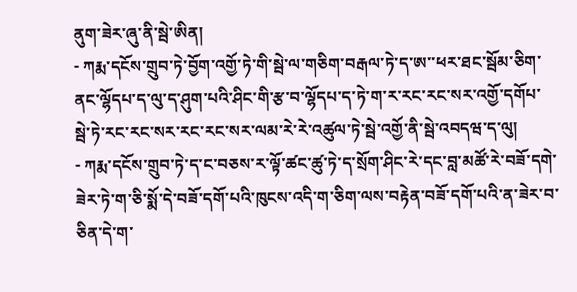ནུག་ཟེར་ཞུ་ནི་སྦེ་ཨིན།
- ཀརྨ་དངོས་གྲུབ་ཏེ་བྱོག་འགྱོ་ཏེ་གི་སྦེ་ལ་གཅིག་བརྒལ་ཏེ་ད་ཨ་་ཕར་ཐང་སྦོམ་ཅིག་ནང་ལྷོདཔ་ད་ལུ་ད་ཤུག་པའི་ཤིང་གི་རྩ་བ་ལྷོདཔ་ད་ཏེ་ག་ར་རང་རང་སར་འགྱོ་དགོཔ་སྦེ་ཏེ་རང་རང་སར་རང་རང་སར་ལམ་རེ་རེ་འཚུལ་ཏེ་སྦེ་འགྱོ་ནི་སྦེ་འབདཝ་ད་ལུ།
- ཀརྨ་དངོས་གྲུབ་ཏེ་ད་ང་བཅས་ར་ལྟོ་ཚང་ཚུ་ཏེ་ད་སྲོག་ཤིང་རེ་དང་བླ་མཚོ་རེ་བཟོ་དགེ་ཟེར་ཏེ་ག་ཅི་སྨོ་དེ་བཟོ་དགོ་པའི་ཁུངས་འདི་ག་ཅིག་ལས་བརྟེན་བཟོ་དགོ་པའི་ན་ཟེར་བ་ཅིན་དེ་ག་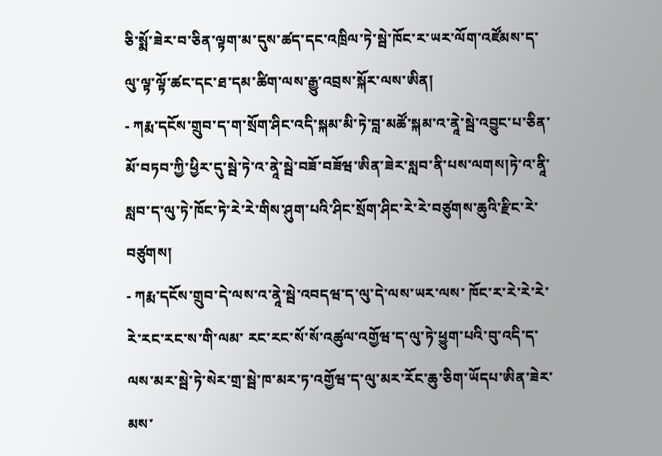ཅི་སྨོ་ཟེར་བ་ཅིན་ལྟག་མ་དུས་ཚད་དང་འཁྲིལ་ཏེ་སྦེ་ཁོང་ར་ཡར་ལོག་འཛོམས་ད་ལུ་ལྟ་ལྟོ་ཚང་དང་ཐ་དམ་ཚིག་ལས་རྒྱུ་འབྲས་སྐོར་ལས་ཨིན།
- ཀརྨ་དངོས་གྲུབ་ད་ག་སྲོག་ཤིང་འདི་སྐམ་མི་ཏེ་བླ་མཚོ་སྐམ་འ་ནཱེ་སྦེ་འབྱུང་པ་ཅིན་མོ་བཏབ་ཀྱི་ཕྱིར་དུ་སྦེ་ཏེ་འ་ནཱེ་སྦེ་བཟོ་བཟོཝ་ཨིན་ཟེར་སླབ་ནི་པས་ལགས།ཏེ་འ་ནཱི་སླབ་ད་ལུ་ཏེ་ཁོང་ཏེ་རེ་རེ་གིས་ཤུག་པའི་ཤིང་སྲོག་ཤིང་རེ་རེ་བཙུགས་ཆུའི་རྫིང་རེ་བཙུགས།
- ཀརྨ་དངོས་གྲུབ་དེ་ལས་འ་ནཱེ་སྦེ་འབདཝ་ད་ལུ་དེ་ལས་ཡར་ལས་ ཁོང་ར་རེ་རེ་རེ་རེ་རང་རང་ས་གི་ལམ་ རང་རང་སོ་སོ་འཚུལ་འགྱོཝ་ད་ལུ་ཏེ་ཕྱུག་པའི་བུ་འདི་ད་ལས་མར་སྦེ་ཏེ་སེར་གྲ་སྦེ་ཁ་མར་ཏ་འགྱོཝ་ད་ལུ་མར་རོང་ཆུ་ཅིག་ཡོདཔ་ཨིན་ཟེར་མས་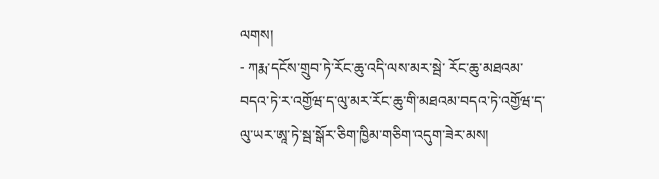ལགས།
- ཀརྨ་དངོས་གྲུབ་ཏེ་རོང་ཆུ་འདི་ལས་མར་སྦེ་ རོང་ཆུ་མཐའམ་བདའ་ཏེ་ར་འགྱོཝ་ད་ལུ་མར་རོང་ཆུ་གི་མཐའམ་བདའ་ཏེ་འགྱོཝ་ད་ལུ་ཡར་ཨཱ་ཏེ་སྦ་སྒོར་ཅིག་ཁྱིམ་གཅིག་འདུག་ཟེར་མས།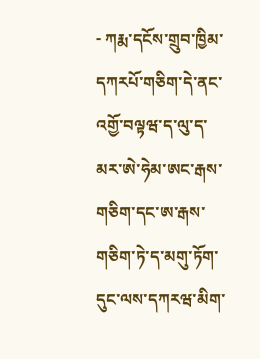- ཀརྨ་དངོས་གྲུབ་ཁྱིམ་དཀརཔོ་གཅིག་དེ་ནང་འགྱོ་བལྟཝ་ད་ལུ་ད་མར་ཨེ་ཧེམ་ཨང་རྒས་གཅིག་དང་ཨ་རྒས་གཅིག་ཏེ་ད་མགུ་ཏོག་དུང་ལས་དཀརཝ་མིག་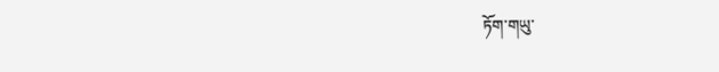ཏོག་གཡུ་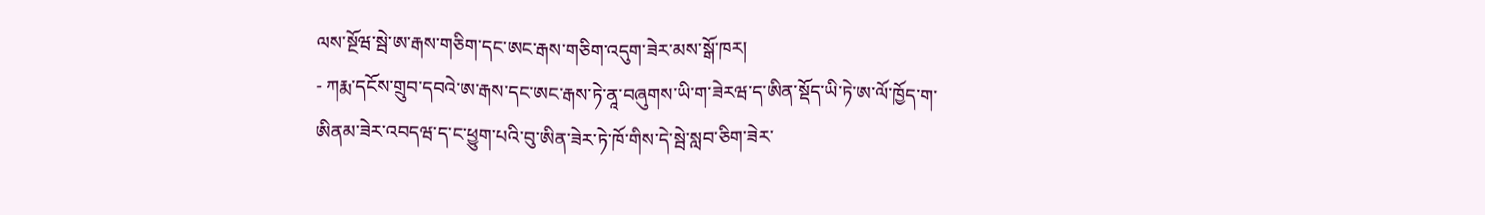ལས་སྔོཝ་སྦེ་ཨ་རྒས་གཅིག་དང་ཨང་རྒས་གཅིག་འདུག་ཟེར་མས་སྒོ་ཁར།
- ཀརྨ་དངོས་གྲུབ་དབའེ་ཨ་རྒས་དང་ཨང་རྒས་ཏེ་ནཱ་བཞུགས་ཡི་ག་ཟེརཝ་ད་ཨིན་སྡོད་ཡི་ཏེ་ཨ་ལོ་ཁྱོད་ག་ཨིནམ་ཟེར་འབདཝ་ད་ང་ཕྱུག་པའི་བུ་ཨིན་ཟེར་ཏེ་ཁོ་གིས་དེ་སྦེ་སླབ་ཅིག་ཟེར་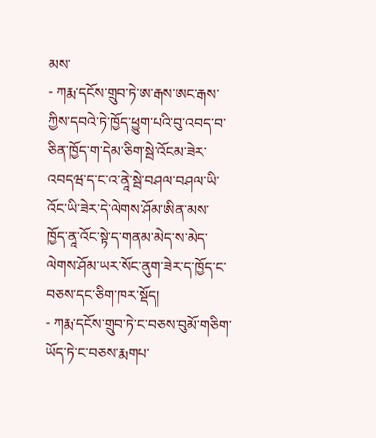མས་
- ཀརྨ་དངོས་གྲུབ་ཏེ་ཨ་རྒས་ཨང་རྒས་ཀྱིས་དབའེ་ཏེ་ཁྱོད་ཕྱུག་པའི་བུ་འབད་བ་ཅིན་ཁྱོད་ག་དེམ་ཅིག་སྦེ་འོངམ་ཟེར་འབདཝ་ད་ང་འ་ནཱེ་སྦེ་བཤལ་བཤལ་ཡི་འོང་ཡི་ཟེར་དེ་ལེགས་ཤོམ་ཨིན་མས་ ཁྱོད་ནཱ་འོང་སྟེ་ད་གནམ་མེད་ས་མེད་ལེགས་ཤོམ་ཡར་སོང་ནུག་ཟེར་ད་ཁྱོད་ང་བཅས་དང་ཅིག་ཁར་སྡོད།
- ཀརྨ་དངོས་གྲུབ་ཏེ་ང་བཅས་བུམོ་གཅིག་ཡོད་ཏེ་ང་བཅས་རྨགཔ་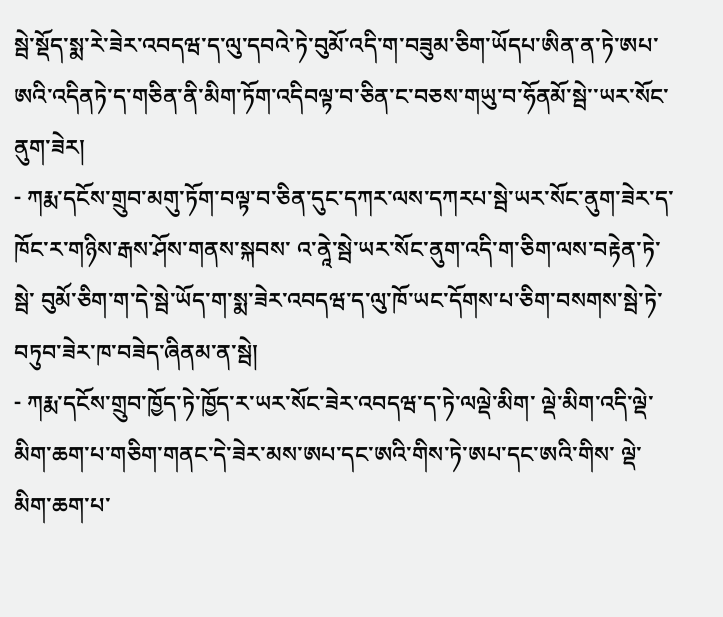སྦེ་སྡོད་སྨ་རེ་ཟེར་འབདཝ་ད་ལུ་དབའེ་ཏེ་བུམོ་འདི་ག་བཟུམ་ཅིག་ཡོདཔ་ཨིན་ན་ཏེ་ཨཔ་ཨའི་འདིནཏེ་ད་གཅིན་ནི་མིག་ཏོག་འདིབལྟ་བ་ཅིན་ང་བཅས་གཡུ་བ་ཧོནམོ་སྦེ་་ཡར་སོང་ནུག་ཟེར།
- ཀརྨ་དངོས་གྲུབ་མགུ་ཏོག་བལྟ་བ་ཅིན་དུང་དཀར་ལས་དཀརཔ་སྦེ་ཡར་སོང་ནུག་ཟེར་ད་ཁོང་ར་གཉིས་རྒས་ཤོས་གནས་སྐབས་ འ་ནཱེ་སྦེ་ཡར་སོང་ནུག་འདི་ག་ཅིག་ལས་བརྟེན་ཏེ་སྦེ་ བུམོ་ཅིག་ག་དེ་སྦེ་ཡོད་ག་སྨ་ཟེར་འབདཝ་ད་ལུ་ཁོ་ཡང་དོགས་པ་ཅིག་བསགས་སྦེ་ཏེ་བཏུབ་ཟེར་ཁ་བཟེད་ཞིནམ་ན་སྦེ།
- ཀརྨ་དངོས་གྲུབ་ཁྱོད་ཏེ་ཁྱོད་ར་ཡར་སོང་ཟེར་འབདཝ་ད་ཏེ་ལལྡེ་མིག་ ལྡེ་མིག་འདི་ལྡེ་མིག་ཆག་པ་གཅིག་གནང་དེ་ཟེར་མས་ཨཔ་དང་ཨའི་གིས་ཏེ་ཨཔ་དང་ཨའི་གིས་ ལྡེ་མིག་ཆག་པ་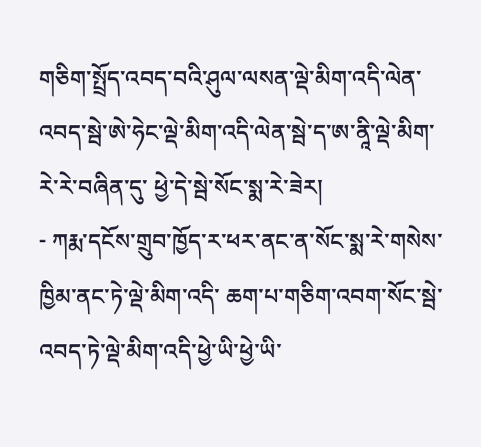གཅིག་སྤྲོད་འབད་བའི་ཤུལ་ལསན་ལྡེ་མིག་འདི་ལེན་འབད་སྦེ་ཨེ་ཧེང་ལྡེ་མིག་འདི་ལེན་སྦེ་ད་ཨ་ནཱི་ལྡེ་མིག་རེ་རེ་བཞིན་དུ་ ཕྱེ་དེ་སྦེ་སོང་སྨ་རེ་ཟེར།
- ཀརྨ་དངོས་གྲུབ་ཁྱོད་ར་ཕར་ནང་ན་སོང་སྨ་རེ་གསེས་ཁྱིམ་ནང་ཏེ་ལྡེ་མིག་འདི་ ཆག་པ་གཅིག་འབག་སོང་སྦེ་འབད་ཏེ་ལྡེ་མིག་འདི་ཕྱེ་ཡི་ཕྱེ་ཡི་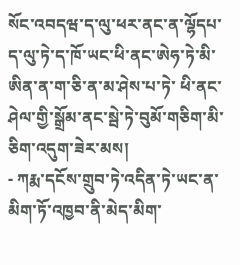སོང་འབདཝ་ད་ལུ་ཕར་ནང་ན་ལྷོདཔ་ད་ལུ་ཏེ་ད་ཁོ་ཡང་ཕི་ནང་ཨེཧ་ཏེ་མི་ཨིན་ན་ག་ཅི་ན་མ་ཤེས་པ་ཏེ་ ཕི་ནང་ཤེལ་གྱི་སྒྲོམ་ནང་སྦེ་ཏེ་བུམོ་གཅིག་མི་ཅིག་འདུག་ཟེར་མས།
- ཀརྨ་དངོས་གྲུབ་ཏེ་འདིན་ཏེ་ཡང་ན་མིག་ཏོ་འཁྱབ་ནི་མེད་མིག་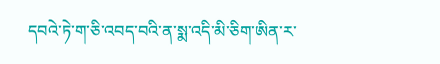དབའེ་ཏེ་ག་ཅི་འབད་བའི་ན་སྨ་འདི་མི་ཅིག་ཨིན་ར་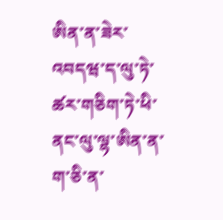ཨིན་ན་ཟེར་འབདཝ་ད་ལུ་ཏེ་ཚར་གཅིག་ཏེ་ཕི་ནང་ལུ་ལྷ་ཨིན་ན་ག་ཅི་ན་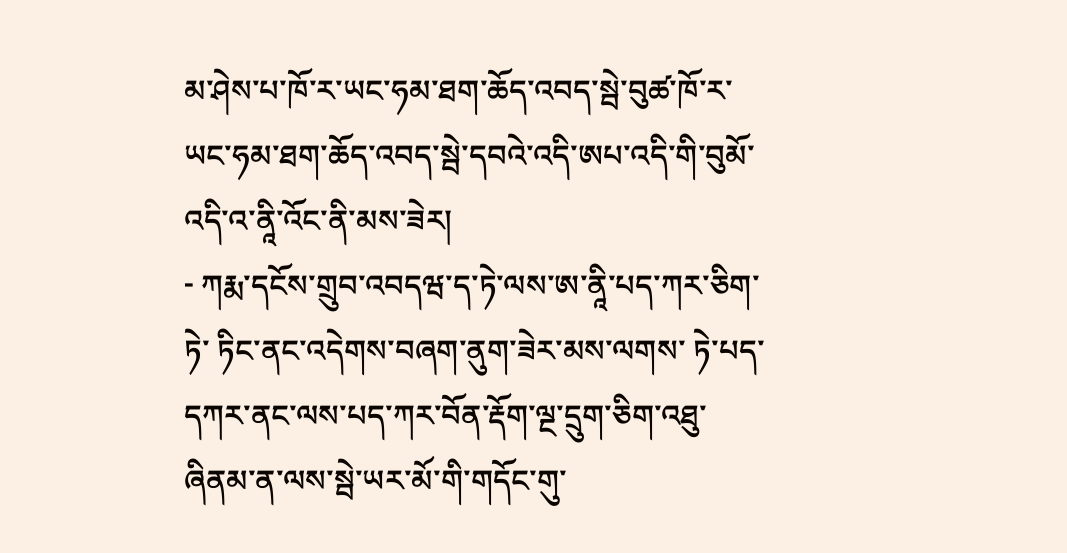མ་ཤེས་པ་ཁོ་ར་ཡང་ཧམ་ཐག་ཆོད་འབད་སྦེ་བུཚ་ཁོ་ར་ཡང་ཧམ་ཐག་ཆོད་འབད་སྦེ་དབའེ་འདི་ཨཔ་འདི་གི་བུམོ་འདི་འ་ནཱི་འོང་ནི་མས་ཟེར།
- ཀརྨ་དངོས་གྲུབ་འབདཝ་ད་ཏེ་ལས་ཨ་ནཱི་པད་ཀར་ཅིག་ཏེ་ ཏིང་ནང་འདེགས་བཞག་ནུག་ཟེར་མས་ལགས་ ཏེ་པད་དཀར་ནང་ལས་པད་ཀར་བོན་རྡོག་ལྔ་དྲུག་ཅིག་འཐུ་ཞིནམ་ན་ལས་སྦེ་ཡར་མོ་གི་གདོང་གུ་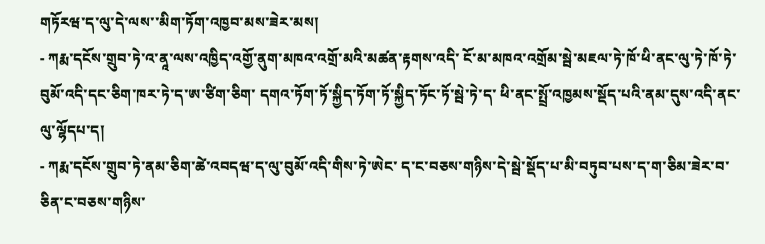གཏོརཝ་ད་ལུ་དེ་ལས་་མིག་ཏོག་འཁྱབ་མས་ཟེར་མས།
- ཀརྨ་དངོས་གྲུབ་ཏེ་འ་ནཱ་ལས་འཁྱིད་འགྱོ་ནུག་མཁའ་འགྲོ་མའི་མཚན་རྟགས་འདི་ ངོ་མ་མཁའ་འགྲོམ་སྦེ་མཇལ་ཏེ་ཁོ་ཕི་ནང་ལུ་ཏེ་ཁོ་ཏེ་བུམོ་འདི་དང་ཅིག་ཁར་ཏེ་ད་ཨ་ཙིག་ཅིག་ དགའ་ཏོག་ཏོ་སྐྱིད་ཏོག་ཏོ་སྐྱིད་ཏོང་ཏོ་སྦེ་ཏེ་ད་ ཕི་ནང་སྤྲོ་འཁྱམས་སྡོད་པའི་ནམ་དུས་འདི་ནང་ལུ་ལྷོདཔ་ད།
- ཀརྨ་དངོས་གྲུབ་ཏེ་ནམ་ཅིག་ཚེ་འབདཝ་ད་ལུ་བུམོ་འདི་གིས་ཏེ་ཨེང་ ད་ང་བཅས་གཉིས་དེ་སྦེ་སྡོད་པ་མི་བཏུབ་པས་ད་ག་ཅིམ་ཟེར་བ་ཅིན་ང་བཅས་གཉིས་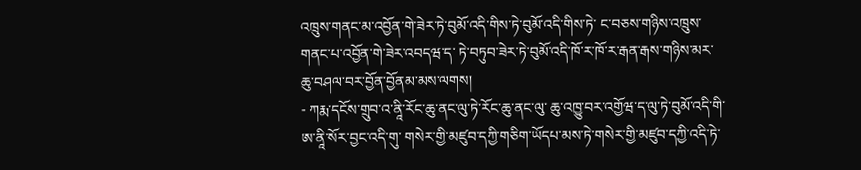འཁྲུས་གནང་མ་འབྱོན་གེ་ཟེར་ཏེ་བུམོ་འདི་གིས་ཏེ་བུམོ་འདི་གིས་ཏེ་ ང་བཅས་གཉིས་འཁྲུས་གནང་པ་འབྱོན་གེ་ཟེར་འབདཝ་ད་ ཏེ་བཏུབ་ཟེར་ཏེ་བུམོ་འདི་ཁོ་ར་ཁོ་ར་རྒན་རྒས་གཉིས་མར་ ཆུ་བཤལ་བར་བྱོན་བྱོནམ་མས་ལགས།
- ཀརྨ་དངོས་གྲུབ་འ་ནཱི་རོང་ཆུ་ནང་ལུ་ཏེ་རོང་ཆུ་ནང་ལུ་ ཆུ་འཁྱུ་བར་འགྱོཝ་ད་ལུ་ཏེ་བུམོ་འདི་གི་ ཨ་ནཱི་སོར་བྱང་འདི་གུ་ གསེར་གྱི་མཛུབ་དཀྱི་གཅིག་ཡོདཔ་མས་ཏེ་གསེར་གྱི་མཛུབ་དཀྱི་འདི་ཏེ་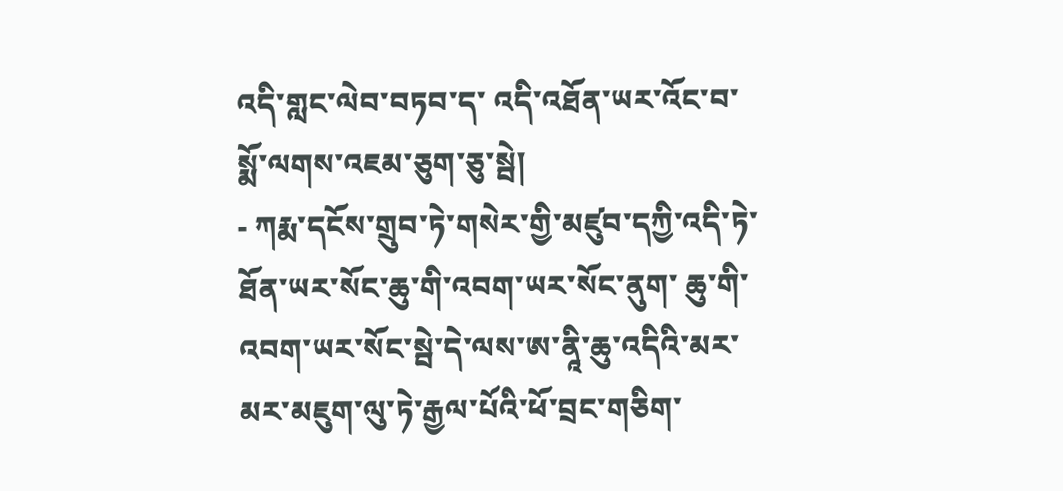འདི་གླང་ལེབ་བཏབ་ད་ འདི་འཐོན་ཡར་འོང་བ་སྨོ་ལགས་འཇམ་ཅུག་ཅུ་སྦེ།
- ཀརྨ་དངོས་གྲུབ་ཏེ་གསེར་གྱི་མཛུབ་དཀྱི་འདི་ཏེ་ཐོན་ཡར་སོང་ཆུ་གི་འབག་ཡར་སོང་ནུག་ ཆུ་གི་འབག་ཡར་སོང་སྦེ་དེ་ལས་ཨ་ནཱི་ཆུ་འདིའི་མར་མར་མཇུག་ལུ་ཏེ་རྒྱལ་པོའི་ཕོ་བྲང་གཅིག་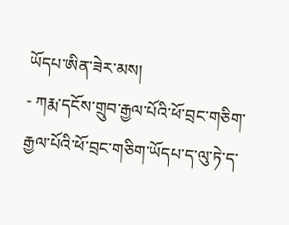ཡོདཔ་ཨིན་ཟེར་མས།
- ཀརྨ་དངོས་གྲུབ་རྒྱལ་པོའི་ཕོ་བྲང་གཅིག་རྒྱལ་པོའི་ཕོ་བྲང་གཅིག་ཡོདཔ་ད་ལུ་ཏེ་ད་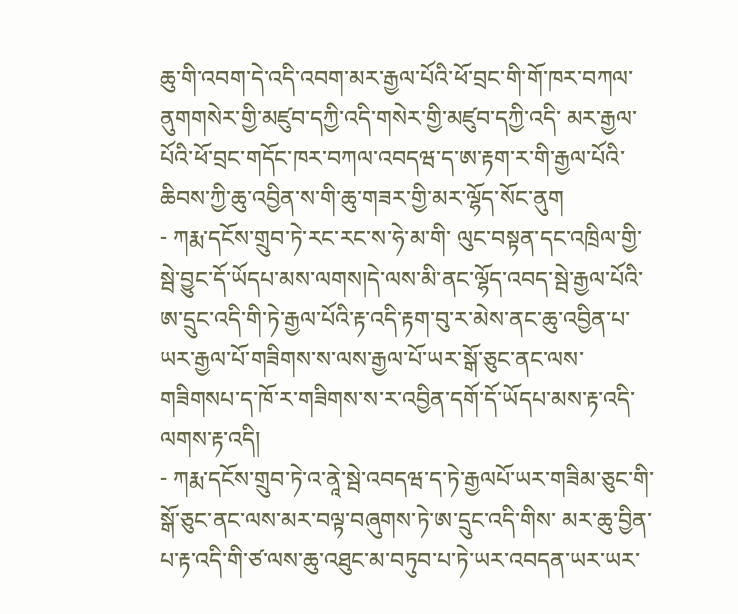ཆུ་གི་འབག་དེ་འདི་འབག་མར་རྒྱལ་པོའི་ཕོ་བྲང་གི་གོ་ཁར་བཀལ་ནུགགསེར་གྱི་མཛུབ་དཀྱི་འདི་གསེར་གྱི་མཛུབ་དཀྱི་འདི་ མར་རྒྱལ་པོའི་ཕོ་བྲང་གདོང་ཁར་བཀལ་འབདཝ་ད་ཨ་རྟག་ར་གི་རྒྱལ་པོའི་ཆིབས་ཀྱི་ཆུ་འབྱིན་ས་གི་ཆུ་གཟར་གྱི་མར་ལྷོད་སོང་ནུག
- ཀརྨ་དངོས་གྲུབ་ཏེ་རང་རང་ས་ཧེ་མ་གི་ ལུང་བསྟན་དང་འཁྲིལ་གྱི་སྦེ་བྱུང་དོ་ཡོདཔ་མས་ལགས།དེ་ལས་མི་ནང་ལྷོད་འབད་སྦེ་རྒྱལ་པོའི་ཨ་དྲུང་འདི་གི་ཏེ་རྒྱལ་པོའི་རྟ་འདི་རྟག་བུ་ར་མེས་ནང་ཆུ་འབྱིན་པ་ཡར་རྒྱལ་པོ་གཟིགས་ས་ལས་རྒྱལ་པོ་ཡར་སྒོ་ཅུང་ནང་ལས་གཟིགསཔ་ད་ཁོ་ར་གཟིགས་ས་ར་འབྱིན་དགོ་དོ་ཡོདཔ་མས་རྟ་འདི་ལགས་རྟ་འདི།
- ཀརྨ་དངོས་གྲུབ་ཏེ་འ་ནཱེ་སྦེ་འབདཝ་ད་ཏེ་རྒྱལཔོ་ཡར་གཟིམ་ཅུང་གི་སྒོ་ཅུང་ནང་ལས་མར་བལྟ་བཞུགས་ཏེ་ཨ་དྲུང་འདི་གིས་ མར་ཆུ་བྱིན་པ་རྟ་འདི་གི་ཙ་ལས་ཆུ་འཐུང་མ་བཏུབ་པ་ཏེ་ཡར་འབདན་ཡར་ཡར་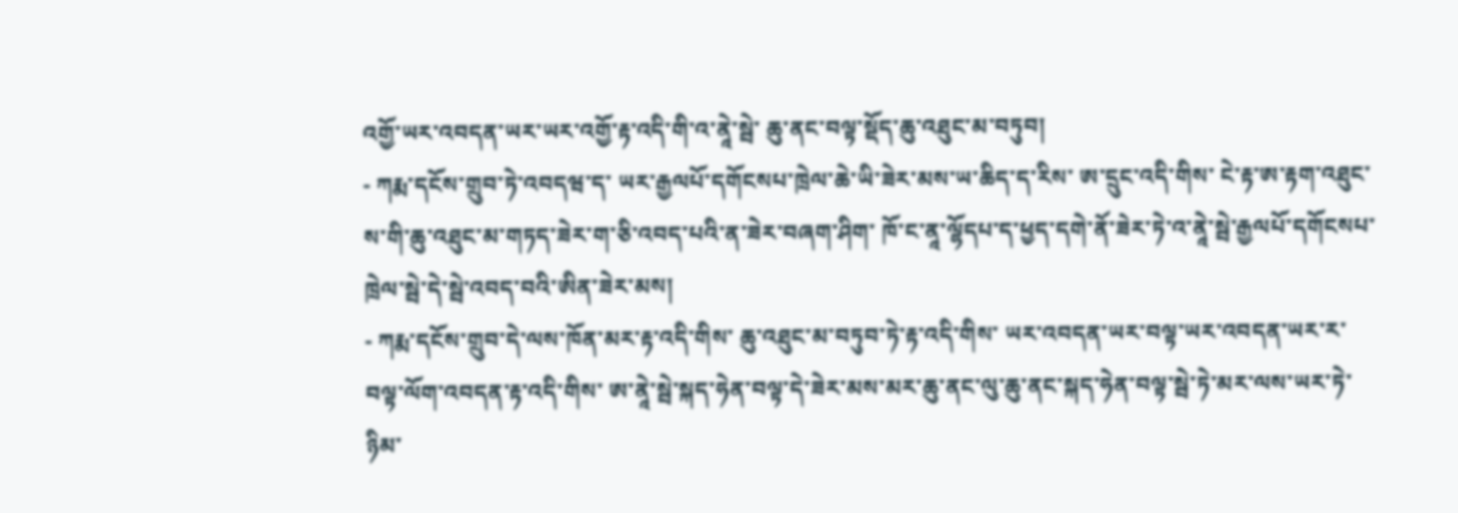འགྱོ་ཡར་འབདན་ཡར་ཡར་འགྱོ་རྟ་འདི་གི་འ་ནཱེ་སྦེ་ ཆུ་ནང་བལྟ་སྡོད་ཆུ་འཐུང་མ་བཏུབ།
- ཀརྨ་དངོས་གྲུབ་ཏེ་འབདཝ་ད་ ཡར་རྒྱལཔོ་དགོངསཔ་ཁྲེལ་ཆེ་ཡི་ཟེར་མས་ཡ་ཆིད་ད་རིས་ ཨ་དྲུང་འདི་གིས་ ངེ་རྟ་ཨ་རྟག་འཐུང་ས་གི་ཆུ་འཐུང་མ་གཏད་ཟེར་ག་ཅི་འབད་པའི་ན་ཟེར་བཞག་ཤིག་ ཁོ་ང་ནཱ་ལྷོདཔ་ད་ཕྱད་དགེ་ནོ་ཟེར་ཏེ་འ་ནཱེ་སྦེ་རྒྱལཔོ་དགོངསཔ་ཁྲེལ་སྦེ་དེ་སྦེ་འབད་བའི་ཨིན་ཟེར་མས།
- ཀརྨ་དངོས་གྲུབ་དེ་ལས་ཁོན་མར་རྟ་འདི་གིས་ ཆུ་འཐུང་མ་བཏུབ་ཏེ་རྟ་འདི་གིས་ ཡར་འབདན་ཡར་བལྟ་ཡར་འབདན་ཡར་ར་བལྟ་ལོག་འབདན་རྟ་འདི་གིས་ ཨ་ནཱེ་སྦེ་སྐད་ཧེན་བལྟ་དེ་ཟེར་མས་མར་ཆུ་ནང་ལུ་ཆུ་ནང་སྐད་ཧེན་བལྟ་སྦེ་ཏེ་མར་ལས་ཡར་ཏེ་ཉིམ་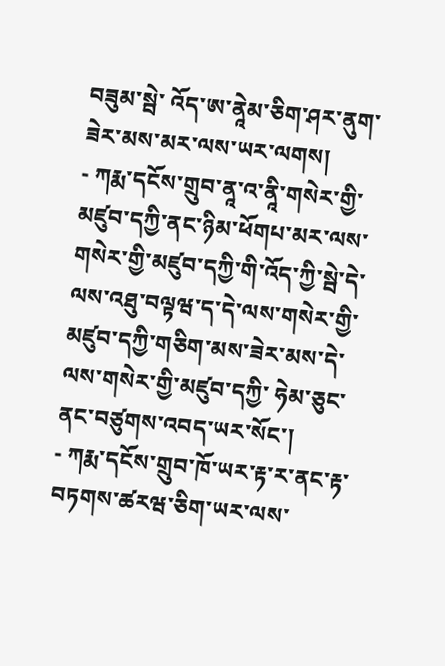བཟུམ་སྦེ་ འོད་ཨ་ནཱེམ་ཅིག་ཤར་ནུག་ཟེར་མས་མར་ལས་ཡར་ལགས།
- ཀརྨ་དངོས་གྲུབ་ནཱ་འ་ནཱི་གསེར་གྱི་མཛུབ་དཀྱི་ནང་ཉིམ་ཕོགཔ་མར་ལས་གསེར་གྱི་མཛུབ་དཀྱི་གི་འོད་ཀྱི་སྦེ་དེ་ལས་འཐུ་བལྟཝ་ད་དེ་ལས་གསེར་གྱི་མཛུབ་དཀྱི་གཅིག་མས་ཟེར་མས་དེ་ལས་གསེར་གྱི་མཛུབ་དཀྱི་ ཧེམ་ཅུང་ནང་བཙུགས་འབད་ཡར་སོང་།
- ཀརྨ་དངོས་གྲུབ་ཁོ་ཡར་རྟ་ར་ནང་རྟ་བཏགས་ཚརཝ་ཅིག་ཡར་ལས་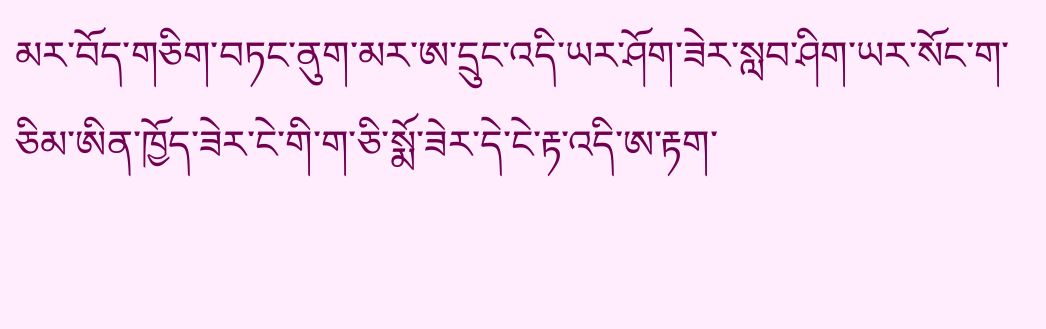མར་བོད་གཅིག་བཏང་ནུག་མར་ཨ་དྲུང་འདི་ཡར་ཤོག་ཟེར་སླབ་ཤིག་ཡར་སོང་ག་ཅིམ་ཨིན་ཁྱོད་ཟེར་ངེ་གི་ག་ཅི་སྨོ་ཟེར་དེ་ངེ་རྟ་འདི་ཨ་རྟག་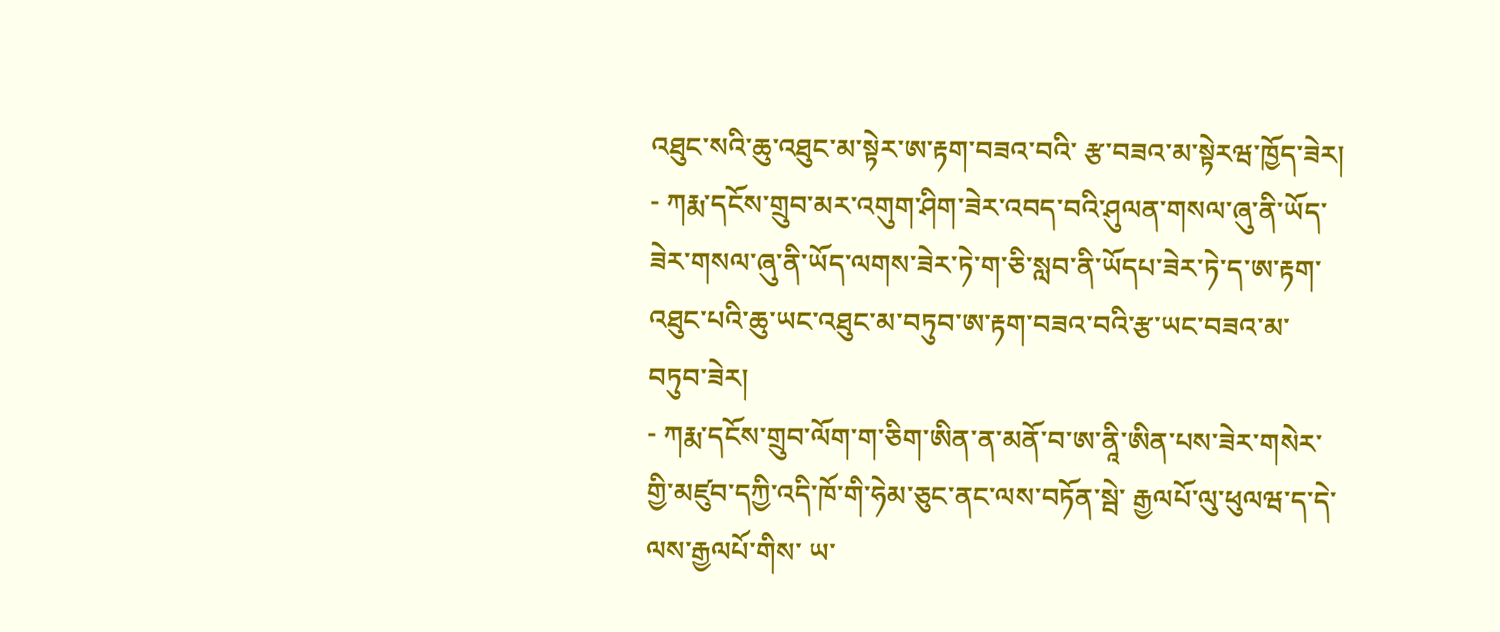འཐུང་སའི་ཆུ་འཐུང་མ་སྟེར་ཨ་རྟག་བཟའ་བའི་ རྩ་བཟའ་མ་སྟེརཝ་ཁྱོད་ཟེར།
- ཀརྨ་དངོས་གྲུབ་མར་འགུག་ཤིག་ཟེར་འབད་བའི་ཤུལན་གསལ་ཞུ་ནི་ཡོད་ཟེར་གསལ་ཞུ་ནི་ཡོད་ལགས་ཟེར་ཏེ་ག་ཅི་སླབ་ནི་ཡོདཔ་ཟེར་ཏེ་ད་ཨ་རྟག་འཐུང་པའི་ཆུ་ཡང་འཐུང་མ་བཏུབ་ཨ་རྟག་བཟའ་བའི་རྩ་ཡང་བཟའ་མ་བཏུབ་ཟེར།
- ཀརྨ་དངོས་གྲུབ་ལོག་ག་ཅིག་ཨིན་ན་མནོ་བ་ཨ་ནཱི་ཨིན་པས་ཟེར་གསེར་གྱི་མཛུབ་དཀྱི་འདི་ཁོ་གི་ཧེམ་ཅུང་ནང་ལས་བཏོན་སྦེ་ རྒྱལཔོ་ལུ་ཕུལཝ་ད་དེ་ལས་རྒྱལཔོ་གིས་ ཡ་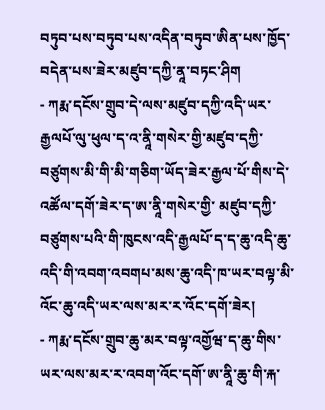བཏུབ་པས་བཏུབ་པས་འདིན་བཏུབ་ཨིན་པས་ཁྱོད་བདེན་པས་ཟེར་མཛུབ་དཀྱི་ནཱ་བཏང་ཤིག
- ཀརྨ་དངོས་གྲུབ་དེ་ལས་མཛུབ་དཀྱི་འདི་ཡར་རྒྱལཔོ་ལུ་ཕུལ་ད་འ་ནཱི་གསེར་གྱི་མཛུབ་དཀྱི་བཙུགས་མི་གི་མི་གཅིག་ཡོད་ཟེར་རྒྱལ་པོ་གིས་དེ་འཚོལ་དགོ་ཟེར་ད་ཨ་ནཱི་གསེར་གྱི་ མཛུབ་དཀྱི་བཙུགས་པའི་གི་ཁུངས་འདི་རྒྱལཔོ་ད་ད་ཆུ་འདི་ཆུ་འདི་གི་འབག་འབགཔ་མས་ཆུ་འདི་ཁ་ཡར་བལྟ་མི་འོང་ཆུ་འདི་ཡར་ལས་མར་ར་འོང་དགོ་ཟེར།
- ཀརྨ་དངོས་གྲུབ་ཆུ་མར་བལྟ་འགྱོཝ་ད་ཆུ་གིས་ཡར་ལས་མར་ར་འབག་འོང་དགོ་ཨ་ནཱི་ཆུ་གི་རྐ་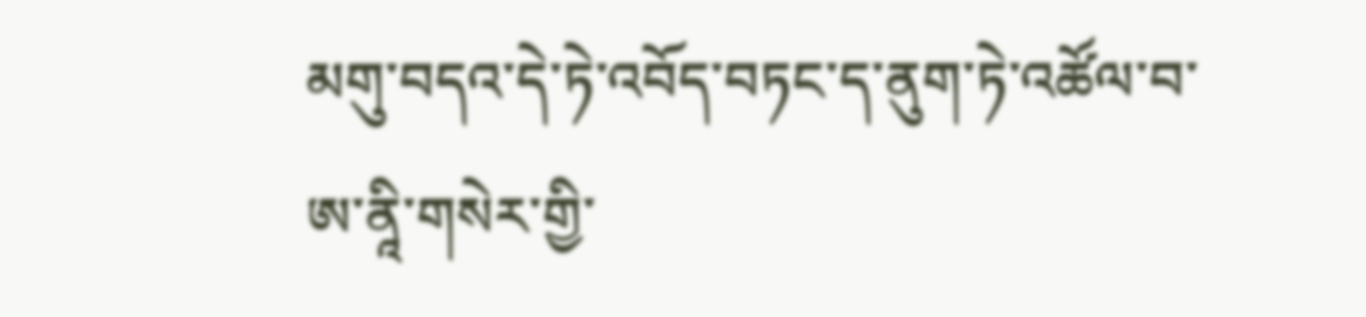མགུ་བདའ་དེ་ཏེ་འབོད་བཏང་ད་ནུག་ཏེ་འཚོལ་བ་ཨ་ནཱི་གསེར་གྱི་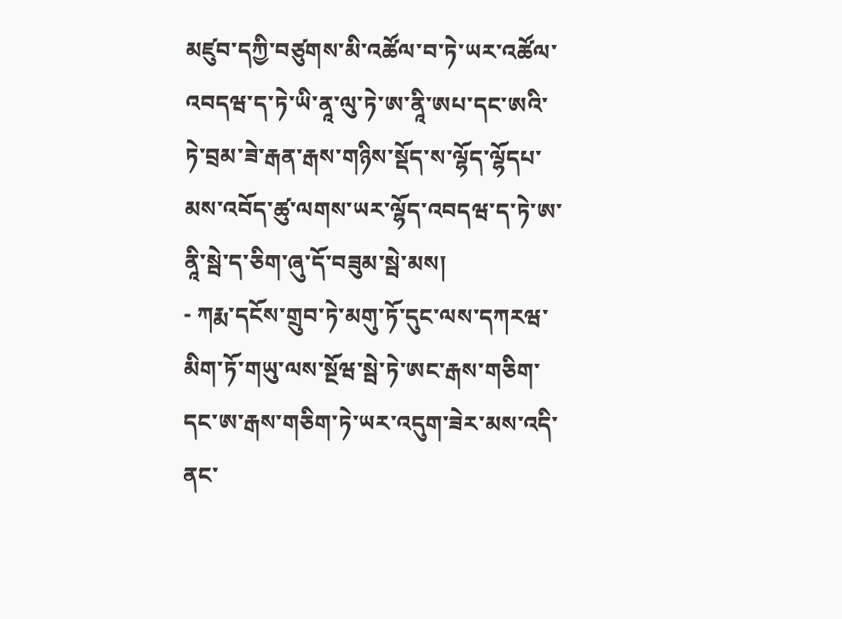མཛུབ་དཀྱི་བཙུགས་མི་འཚོལ་བ་ཏེ་ཡར་འཚོལ་འབདཝ་ད་ཏེ་ཡི་ནཱ་ལུ་ཏེ་ཨ་ནཱི་ཨཔ་དང་ཨའི་ཏེ་བྲམ་ཟེ་རྒན་རྒས་གཉིས་སྡོད་ས་ལྷོད་ལྷོདཔ་མས་འབོད་ཚུ་ལགས་ཡར་ལྷོད་འབདཝ་ད་ཏེ་ཨ་ནཱི་སྦེ་ད་ཅིག་ཞུ་དོ་བཟུམ་སྦེ་མས།
- ཀརྨ་དངོས་གྲུབ་ཏེ་མགུ་ཏོ་དུང་ལས་དཀརཝ་མིག་ཏོ་གཡུ་ལས་སྔོཝ་སྦེ་ཏེ་ཨང་རྒས་གཅིག་དང་ཨ་རྒས་གཅིག་ཏེ་ཡར་འདུག་ཟེར་མས་འདི་ནང་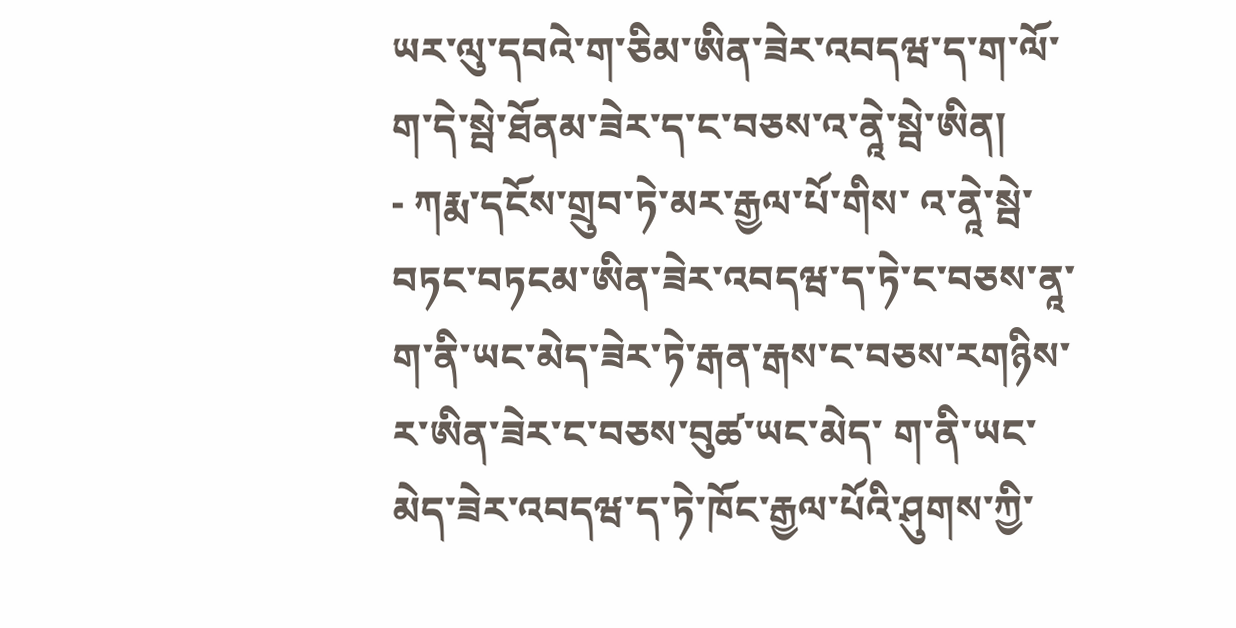ཡར་ལུ་དབའེ་ག་ཅིམ་ཨིན་ཟེར་འབདཝ་ད་ག་ལོ་ག་དེ་སྦེ་ཐོནམ་ཟེར་ད་ང་བཅས་འ་ནཱེ་སྦེ་ཨིན།
- ཀརྨ་དངོས་གྲུབ་ཏེ་མར་རྒྱལ་པོ་གིས་ འ་ནཱེ་སྦེ་བཏང་བཏངམ་ཨིན་ཟེར་འབདཝ་ད་ཏེ་ང་བཅས་ནཱ་ ག་ནི་ཡང་མེད་ཟེར་ཏེ་རྒན་རྒས་ང་བཅས་རགཉིས་ར་ཨིན་ཟེར་ང་བཅས་བུཚ་ཡང་མེད་ ག་ནི་ཡང་མེད་ཟེར་འབདཝ་ད་ཏེ་ཁོང་རྒྱལ་པོའི་ཤུགས་ཀྱི་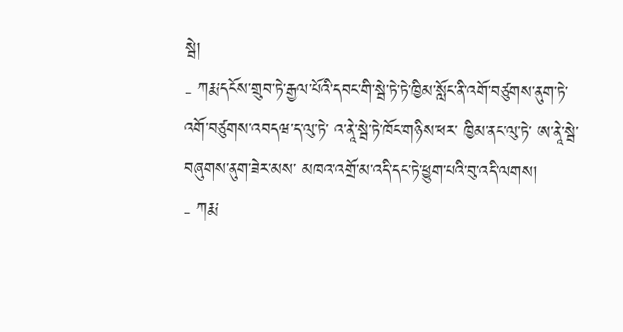སྦེ།
- ཀརྨ་དངོས་གྲུབ་ཏེ་རྒྱལ་པོའི་དབང་གི་སྦེ་ཏེ་ཏེ་ཁྱིམ་སློང་ནི་འགོ་བཙུགས་ནུག་ཏེ་ འགོ་བཙུགས་འབདཝ་ད་ལུ་ཏེ་ འ་ནཱེ་སྦེ་ཏེ་ཁོང་གཉིས་ཕར་ ཁྱིམ་ནང་ལུ་ཏེ་ ཨ་ནཱེ་སྦེ་བཞུགས་ནུག་ཟེར་མས་ མཁའ་འགྲོ་མ་འདི་དང་ཏེ་ཕྱུག་པའི་བུ་འདི་ལགས།
- ཀརྨ་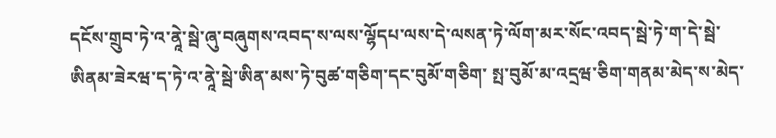དངོས་གྲུབ་ཏེ་འ་ནཱེ་སྦེ་ཞུ་བཞུགས་འབད་ས་ལས་ལྷོདཔ་ལས་དེ་ལསན་ཏེ་ལོག་མར་སོང་འབད་སྦེ་ཏེ་ག་དེ་སྦེ་ཨིནམ་ཟེརཝ་ད་ཏེ་འ་ནཱེ་སྦེ་ཨིན་མས་ཏེ་བུཚ་གཅིག་དང་བུམོ་གཅིག་ སྤ་བུམོ་མ་འདྲཝ་ཅིག་གནམ་མེད་ས་མེད་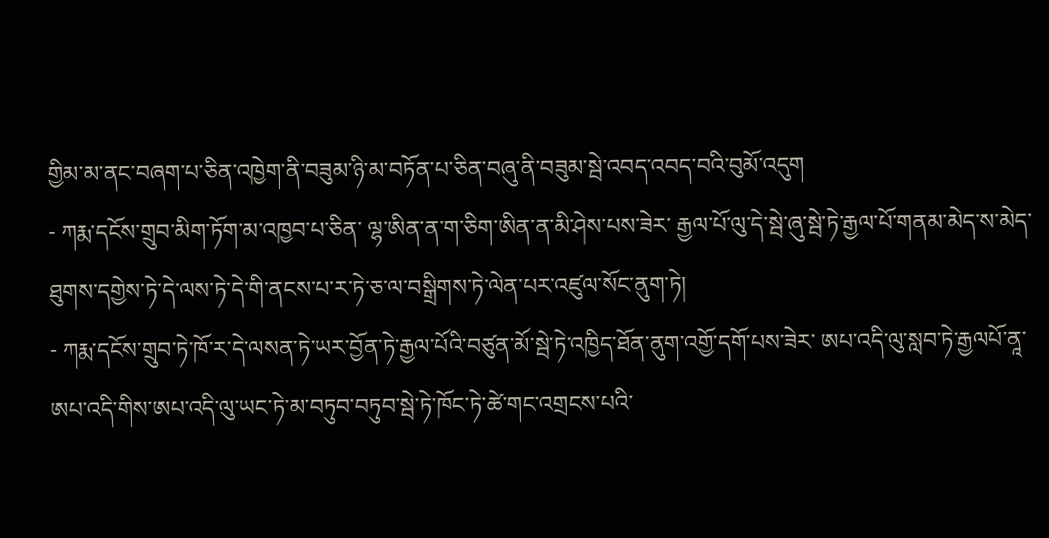གྱིམ་མ་ནང་བཞག་པ་ཅིན་འཁྱེག་ནི་བཟུམ་ཉི་མ་བཏོན་པ་ཅིན་བཞུ་ནི་བཟུམ་སྦེ་འབད་འབད་བའི་བུམོ་འདུག
- ཀརྨ་དངོས་གྲུབ་མིག་ཏོག་མ་འཁྱབ་པ་ཅིན་ ལྷ་ཨིན་ན་ག་ཅིག་ཨིན་ན་མི་ཤེས་པས་ཟེར་ རྒྱལ་པོ་ལུ་དེ་སྦེ་ཞུ་སྦེ་ཏེ་རྒྱལ་པོ་གནམ་མེད་ས་མེད་ཐུགས་དགྱེས་ཏེ་དེ་ལས་ཏེ་དེ་གི་ནངས་པ་ར་ཏེ་ཅ་ལ་བསྒྲིགས་ཏེ་ལེན་པར་འཛུལ་སོང་ནུག་ཏེ།
- ཀརྨ་དངོས་གྲུབ་ཏེ་ཁོ་ར་དེ་ལསན་ཏེ་ཡར་བྱོན་ཏེ་རྒྱལ་པོའི་བཙུན་མོ་སྦེ་ཏེ་འཁྱིད་ཐོན་ནུག་འགྱོ་དགོ་པས་ཟེར་ ཨཔ་འདི་ལུ་སླབ་ཏེ་རྒྱལཔོ་ནཱ་ཨཔ་འདི་གིས་ཨཔ་འདི་ལུ་ཡང་ཏེ་མ་བཏུབ་བཏུབ་སྦེ་ཏེ་ཁོང་ཏེ་ཚེ་གང་འགྲངས་པའི་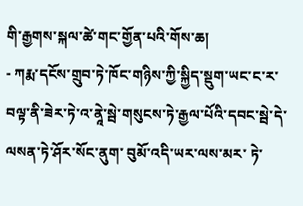གི་རྒྱགས་སྐལ་ཚེ་གང་གྱོན་པའི་གོས་ཆ།
- ཀརྨ་དངོས་གྲུབ་ཏེ་ཁོང་གཉིས་ཀྱི་སྐྱིད་སྡུག་ཡང་ང་ར་བལྟ་ནི་ཟེར་ཏེ་འ་ནཱེ་སྦེ་གསུངས་ཏེ་རྒྱལ་པོའི་དབང་སྦེ་དེ་ལསན་ཏེ་ཤོར་སོང་ནུག་ བུམོ་འདི་ཡར་ལས་མར་ ཏེ་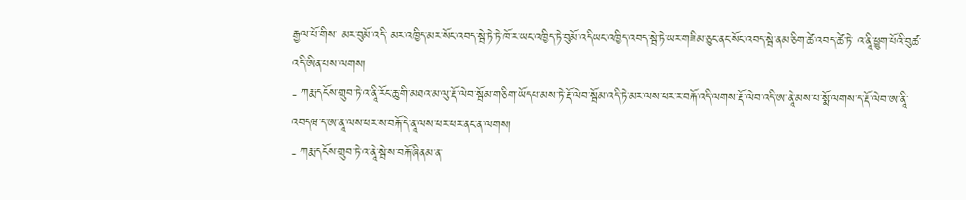རྒྱལ་པོ་གིས་ མར་བུམོ་འདི་ མར་འཁྱིད་མར་སོང་འབད་སྦེ་ཏེ་ཏེ་ཁོ་ར་ཡང་འཁྱིད་ཏེ་བུམོ་འདིཡང་འཁྱིད་འབད་སྦེ་ཏེ་ཡར་གཟིམ་ཅུང་ནང་སོང་འབད་སྦེ་ནམ་ཅིག་ཚེ་འབད་ཚེ་ཏེ་ འ་ནཱི་ཕྱུག་པོའི་བུཚ་འདི་ཨིན་པས་ལགས།
- ཀརྨ་དངོས་གྲུབ་ཏེ་འ་ནཱི་རོང་ཆུ་གི་མཐའ་མ་ལུ་རྡོ་ལེབ་སྦོམ་གཅིག་ཡོདཔ་མས་ཏེ་རྡོ་ལེབ་སྦོམ་འདི་ཏེ་མར་ལས་ཕར་ར་བརྐོ་འདི་ལགས་རྡོ་ལེབ་འདི་ཨ་ནཱེ་མས་པ་སྨོ་ལགས་ད་རྡོ་ལེབ་ཨ་ནཱི་འབདཝ་ད་ཨ་ནཱ་ལས་ཕར་ས་བརྐོ་དེ་ནཱ་ལས་ཕར་ཕར་ནང་ན་ལགས།
- ཀརྨ་དངོས་གྲུབ་ཏེ་འ་ནཱེ་སྦེ་ས་བརྐོ་ཞིནམ་ན་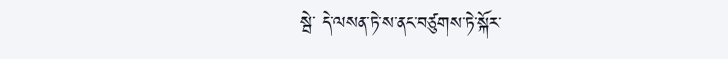སྦེ་ དེ་ལསན་ཏེ་ས་ནང་བཙུགས་ཏེ་སྐོར་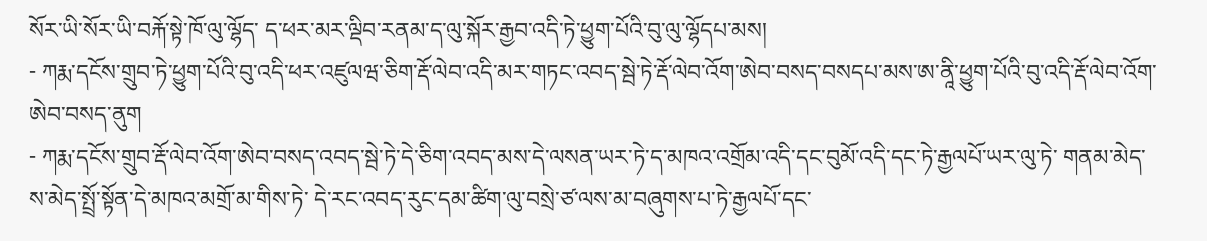སོར་ཡི་སོར་ཡི་བརྐོ་སྟེ་ཁོ་ལུ་ལྷོད་ ད་ཕར་མར་ལྡིབ་རནམ་ད་ལུ་སྐོར་རྒྱབ་འདི་ཏེ་ཕྱུག་པོའི་བུ་ལུ་ལྷོདཔ་མས།
- ཀརྨ་དངོས་གྲུབ་ཏེ་ཕྱུག་པོའི་བུ་འདི་ཕར་འཛུལཝ་ཅིག་རྡོ་ལེབ་འདི་མར་གཏང་འབད་སྦེ་ཏེ་རྡོ་ལེབ་འོག་ཨེབ་བསད་བསདཔ་མས་ཨ་ནཱི་ཕྱུག་པོའི་བུ་འདི་རྡོ་ལེབ་འོག་ཨེབ་བསད་ནུག
- ཀརྨ་དངོས་གྲུབ་རྡོ་ལེབ་འོག་ཨེབ་བསད་འབད་སྦེ་ཏེ་དེ་ཅིག་འབད་མས་དེ་ལསན་ཡར་ཏེ་ད་མཁའ་འགྲོམ་འདི་དང་བུམོ་འདི་དང་ཏེ་རྒྱལཔོ་ཡར་ལུ་ཏེ་ གནམ་མེད་ས་མེད་སྤྲོ་སྟོན་དེ་མཁའ་མགྲོ་མ་གིས་ཏེ་ དེ་རང་འབད་རུང་དམ་ཚིག་ལུ་བསྲེ་ཙ་ལས་མ་བཞུགས་པ་ཏེ་རྒྱལཔོ་དང་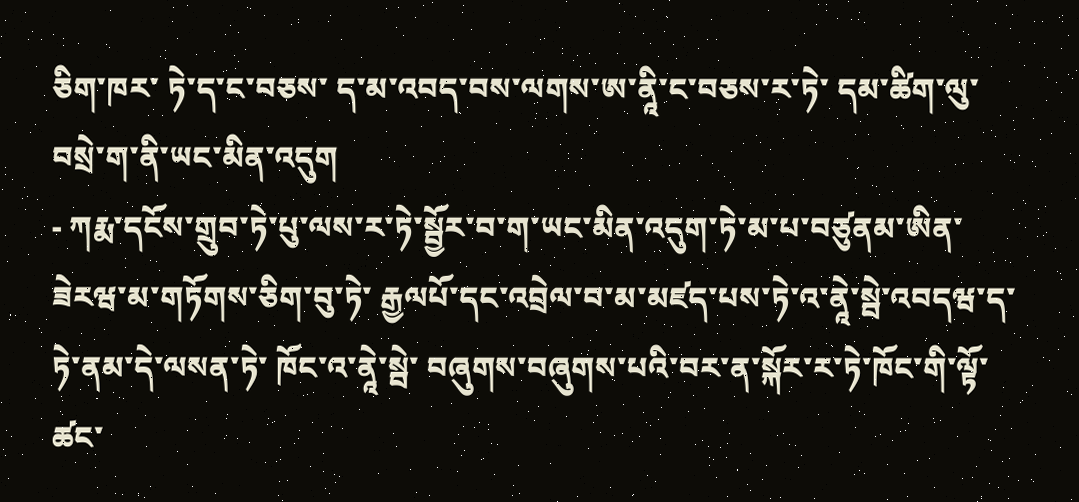ཅིག་ཁར་ ཏེ་ད་ང་བཅས་ ད་མ་འབད་བས་ལགས་ཨ་ནཱི་ང་བཅས་ར་ཏེ་ དམ་ཚིག་ལུ་བསྲེ་ག་ནི་ཡང་མིན་འདུག
- ཀརྨ་དངོས་གྲུབ་ཏེ་པུ་ལས་ར་ཏེ་སྦྱོར་བ་ག་ཡང་མིན་འདུག་ཏེ་མ་པ་བཙུནམ་ཨིན་ཟེརཝ་མ་གཏོགས་ཅིག་བུ་ཏེ་ རྒྱལཔོ་དང་འབྲེལ་བ་མ་མཛད་པས་ཏེ་འ་ནཱེ་སྦེ་འབདཝ་ད་ཏེ་ནམ་དེ་ལསན་ཏེ་ ཁོང་འ་ནཱེ་སྦེ་ བཞུགས་བཞུགས་པའི་བར་ན་སྐོར་ར་ཏེ་ཁོང་གི་ལྟོ་ཚང་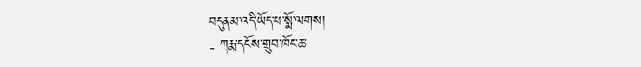བདུནམ་འདི་ཡོད་པ་སྨོ་ལགས།
- ཀརྨ་དངོས་གྲུབ་ཁོང་ཆ་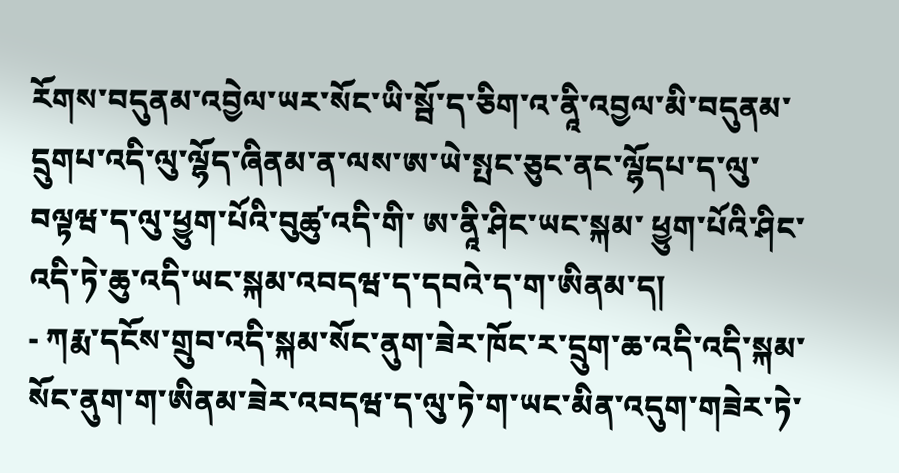རོགས་བདུནམ་འབྱེལ་ཡར་སོང་ཡི་སྦོ་ད་ཅིག་འ་ནཱི་འབྱལ་མི་བདུནམ་དྲུགཔ་འདི་ལུ་ལྷོད་ཞིནམ་ན་ལས་ཨ་ཡེ་སྤང་ཅུང་ནང་ལྷོདཔ་ད་ལུ་བལྟཝ་ད་ལུ་ཕྱུག་པོའི་བུཚུ་འདི་གི་ ཨ་ནཱི་ཤིང་ཡང་སྐམ་ ཕྱུག་པོའི་ཤིང་འདི་ཏེ་ཆུ་འདི་ཡང་སྐམ་འབདཝ་ད་དབའེ་ད་ག་ཨིནམ་ད།
- ཀརྨ་དངོས་གྲུབ་འདི་སྐམ་སོང་ནུག་ཟེར་ཁོང་ར་དྲུག་ཆ་འདི་འདི་སྐམ་སོང་ནུག་ག་ཨིནམ་ཟེར་འབདཝ་ད་ལུ་ཏེ་ག་ཡང་མིན་འདུག་གཟེར་ཏེ་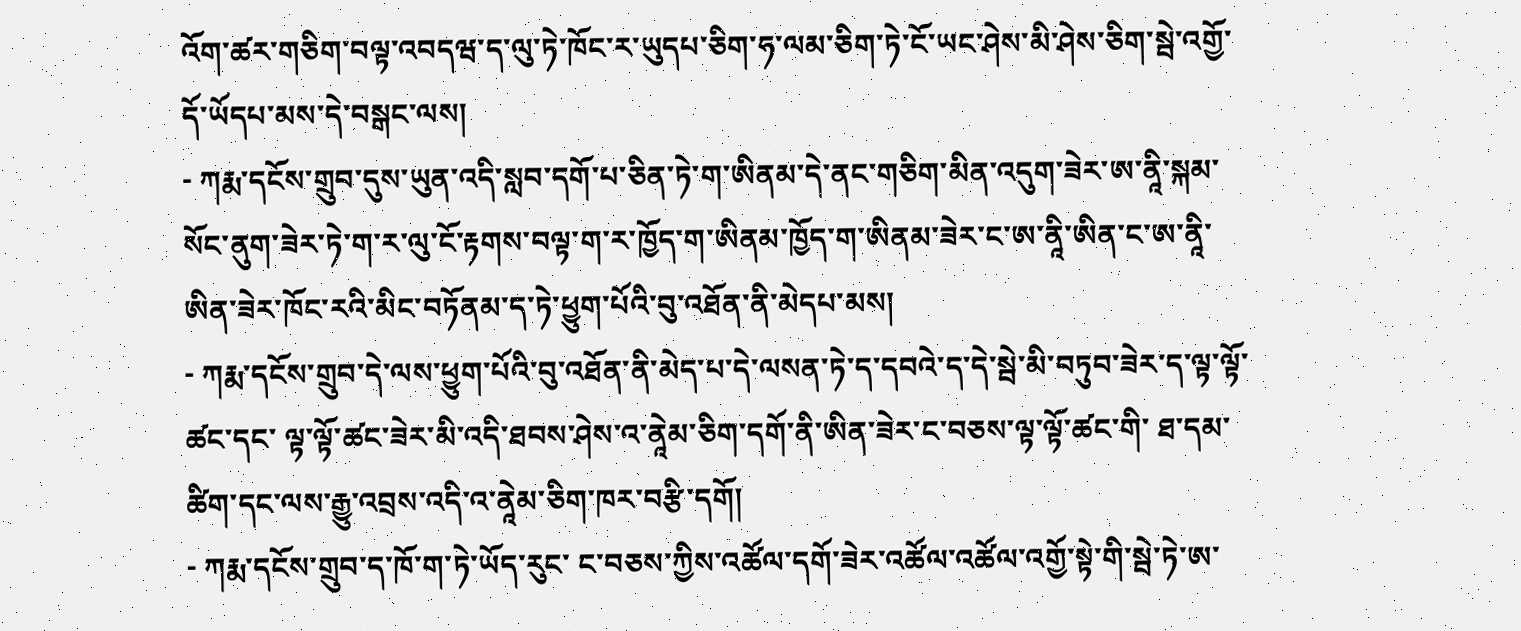འོག་ཚར་གཅིག་བལྟ་འབདཝ་ད་ལུ་ཏེ་ཁོང་ར་ཡུདཔ་ཅིག་ཧ་ལམ་ཅིག་ཏེ་ངོ་ཡང་ཤེས་མི་ཤེས་ཅིག་སྦེ་འགྱོ་དོ་ཡོདཔ་མས་དེ་བསྒང་ལས།
- ཀརྨ་དངོས་གྲུབ་དུས་ཡུན་འདི་སླབ་དགོ་པ་ཅིན་ཏེ་ག་ཨིནམ་དེ་ནང་གཅིག་མིན་འདུག་ཟེར་ཨ་ནཱི་སྐམ་སོང་ནུག་ཟེར་ཏེ་ག་ར་ལུ་ངོ་རྟགས་བལྟ་ག་ར་ཁྱོད་ག་ཨིནམ་ཁྱོད་ག་ཨིནམ་ཟེར་ང་ཨ་ནཱི་ཨིན་ང་ཨ་ནཱི་ཨིན་ཟེར་ཁོང་རའི་མིང་བཏོནམ་ད་ཏེ་ཕྱུག་པོའི་བུ་འཐོན་ནི་མེདཔ་མས།
- ཀརྨ་དངོས་གྲུབ་དེ་ལས་ཕྱུག་པོའི་བུ་འཐོན་ནི་མེད་པ་དེ་ལསན་ཏེ་ད་དབའེ་ད་དེ་སྦེ་མི་བཏུབ་ཟེར་ད་ལྟ་ལྟོ་ཚང་དང་ ལྟ་ལྟོ་ཚང་ཟེར་མི་འདི་ཐབས་ཤེས་འ་ནཱེམ་ཅིག་དགོ་ནི་ཨིན་ཟེར་ང་བཅས་ལྟ་ལྟོ་ཚང་གི་ ཐ་དམ་ཚིག་དང་ལས་རྒྱུ་འབྲས་འདི་འ་ནཱེམ་ཅིག་ཁར་བརྩི་དགོ།
- ཀརྨ་དངོས་གྲུབ་ད་ཁོ་ག་ཏེ་ཡོད་རུང་ ང་བཅས་ཀྱིས་འཚོལ་དགོ་ཟེར་འཚོལ་འཚོལ་འགྱོ་སྟེ་གི་སྦེ་ཏེ་ཨ་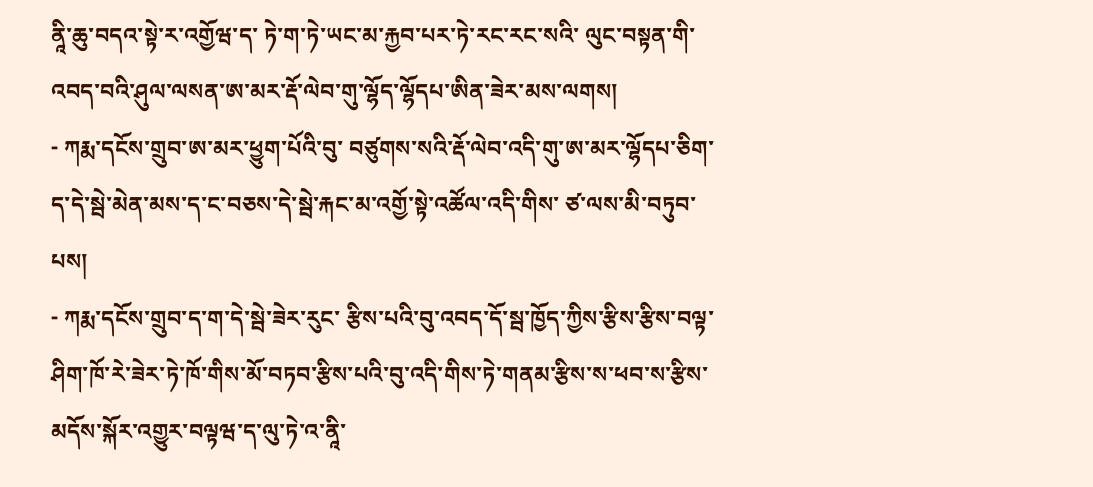ནཱི་ཆུ་བདའ་སྟེ་ར་འགྱོཝ་ད་ ཏེ་ག་ཏེ་ཡང་མ་རྐྱབ་པར་ཏེ་རང་རང་སའི་ ལུང་བསྟན་གི་འབད་བའི་ཤུལ་ལསན་ཨ་མར་རྡོ་ལེབ་གུ་ལྷོད་ལྷོདཔ་ཨིན་ཟེར་མས་ལགས།
- ཀརྨ་དངོས་གྲུབ་ཨ་མར་ཕྱུག་པོའི་བུ་ བཙུགས་སའི་རྡོ་ལེབ་འདི་གུ་ཨ་མར་ལྷོདཔ་ཅིག་ད་དེ་སྦེ་མེན་མས་ད་ང་བཅས་དེ་སྦེ་རྐང་མ་འགྱོ་སྟེ་འཚོལ་འདི་གིས་ ཙ་ལས་མི་བཏུབ་པས།
- ཀརྨ་དངོས་གྲུབ་ད་ག་དེ་སྦེ་ཟེར་རུང་ རྩིས་པའི་བུ་འབད་དོ་སྦ་ཁྱོད་ཀྱིས་རྩིས་རྩིས་བལྟ་ཤིག་ཁོ་རེ་ཟེར་ཏེ་ཁོ་གིས་མོ་བཏབ་རྩིས་པའི་བུ་འདི་གིས་ཏེ་གནམ་རྩིས་ས་ཕབ་ས་རྩིས་མདོས་སྐོར་འགྱུར་བལྟཝ་ད་ལུ་ཏེ་འ་ནཱི་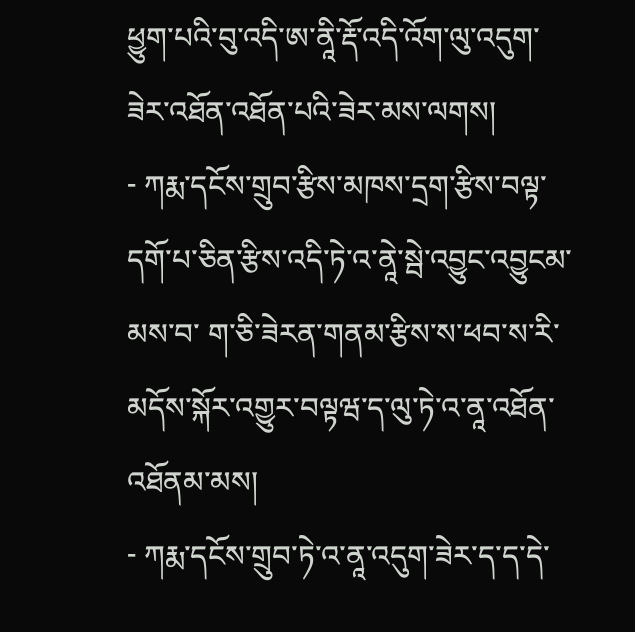ཕྱུག་པའི་བུ་འདི་ཨ་ནཱི་རྡོ་འདི་འོག་ལུ་འདུག་ཟེར་འཐོན་འཐོན་པའི་ཟེར་མས་ལགས།
- ཀརྨ་དངོས་གྲུབ་རྩིས་མཁས་དྲག་རྩིས་བལྟ་དགོ་པ་ཅིན་རྩིས་འདི་ཏེ་འ་ནཱེ་སྦེ་འབྱུང་འབྱུངམ་མས་བ་ ག་ཅི་ཟེརན་གནམ་རྩིས་ས་ཕབ་ས་རི་མདོས་སྐོར་འགྱུར་བལྟཝ་ད་ལུ་ཏེ་འ་ནཱ་འཐོན་འཐོནམ་མས།
- ཀརྨ་དངོས་གྲུབ་ཏེ་འ་ནཱ་འདུག་ཟེར་ད་ད་དེ་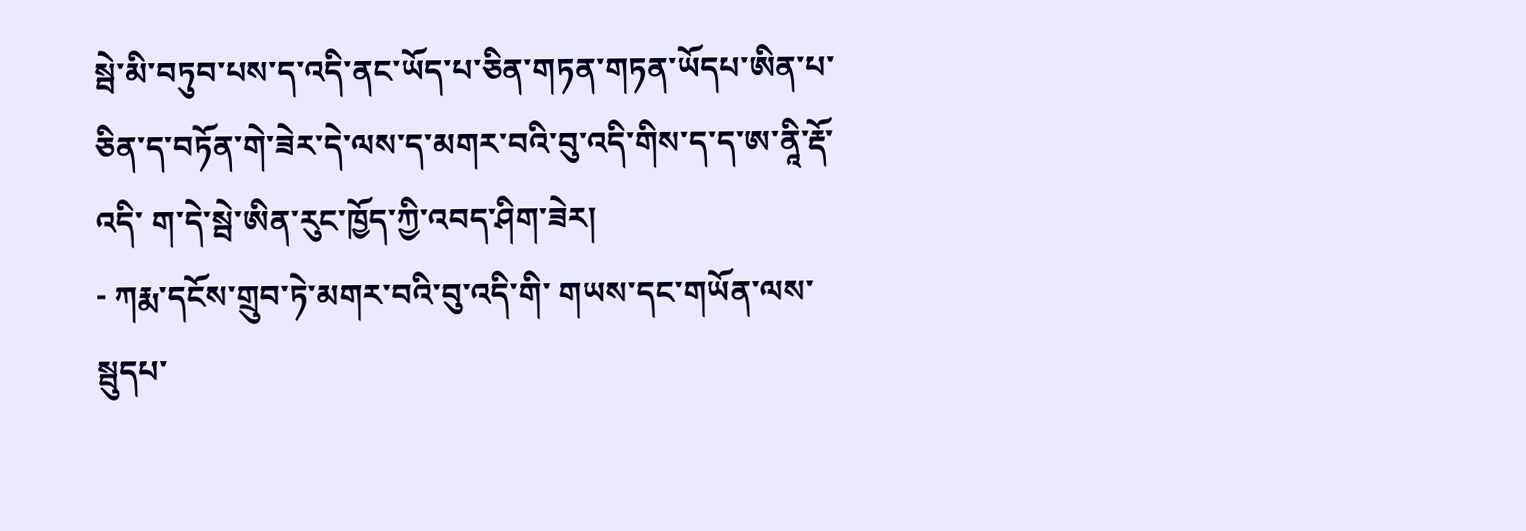སྦེ་མི་བཏུབ་པས་ད་འདི་ནང་ཡོད་པ་ཅིན་གཏན་གཏན་ཡོདཔ་ཨིན་པ་ཅིན་ད་བཏོན་གེ་ཟེར་དེ་ལས་ད་མགར་བའི་བུ་འདི་གིས་ད་ད་ཨ་ནཱི་རྡོ་འདི་ ག་དེ་སྦེ་ཨིན་རུང་ཁྱོད་ཀྱི་འབད་ཤིག་ཟེར།
- ཀརྨ་དངོས་གྲུབ་ཏེ་མགར་བའི་བུ་འདི་གི་ གཡས་དང་གཡོན་ལས་སྦུདཔ་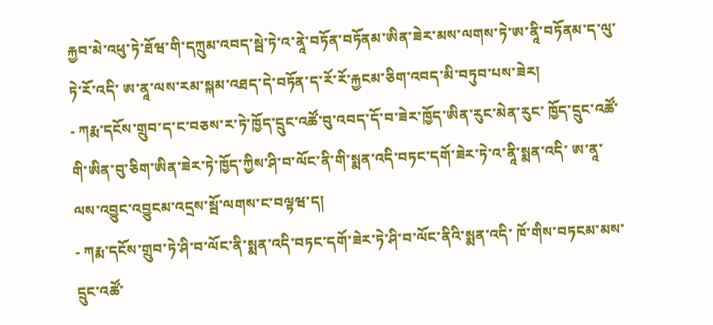རྐྱབ་མེ་འཕུ་ཏེ་ཐོཝ་གི་དཀྲུམ་འབད་སྦེ་ཏེ་འ་ནཱེ་བཏོན་བཏོནམ་ཨིན་ཟེར་མས་ལགས་ཏེ་ཨ་ནཱི་བཏོནམ་ད་ལུ་ཏེ་རོ་འདི་ ཨ་ནཱ་ལས་རམ་སྐམ་འཐད་དེ་བཏོན་ད་རོ་རོ་རྐྱངམ་ཅིག་འབད་མི་བཏུབ་པས་ཟེར།
- ཀརྨ་དངོས་གྲུབ་ད་ང་བཅས་ར་ཏེ་ཁྱོད་དྲུང་འཚོ་བུ་འབད་དོ་བ་ཟེར་ཁྱོད་ཨིན་རུང་མེན་རུང་ ཁྱོད་དྲུང་འཚོ་གི་ཨིན་བུ་ཅིག་ཨིན་ཟེར་ཏེ་ཁྱོད་ཀྱིས་ཤི་བ་ལོང་ནི་གི་སྨན་འདི་བཏང་དགོ་ཟེར་ཏེ་འ་ནཱི་སྨན་འདི་ ཨ་ནཱ་ལས་འབྱུང་འབྱུངམ་འདྲས་སྦོ་ལགས་ང་བལྟཝ་ད།
- ཀརྨ་དངོས་གྲུབ་ཏེ་ཤི་བ་ལོང་ནི་སྨན་འདི་བཏང་དགོ་ཟེར་ཏེ་ཤི་བ་ལོང་ནིའི་སྨན་འདི་ ཁོ་གིས་བཏངམ་མས་དྲུང་འཚོ་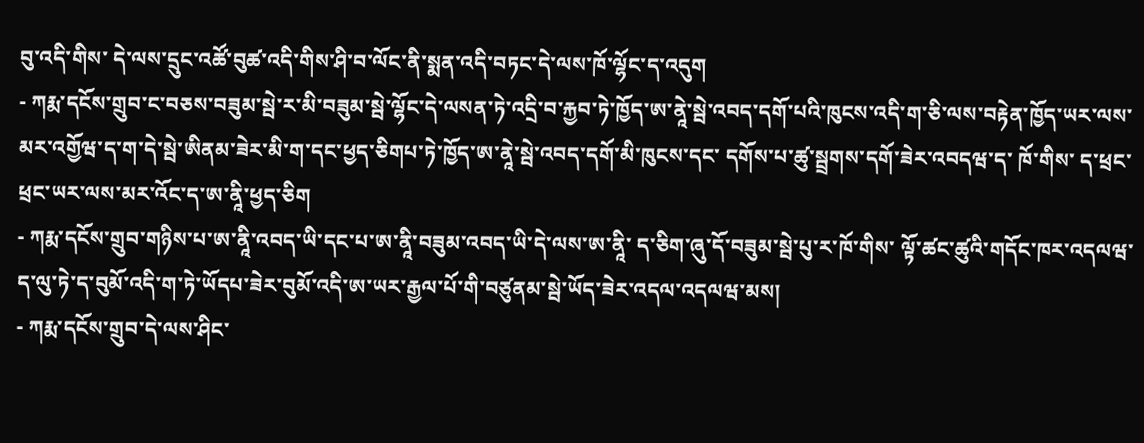བུ་འདི་གིས་ དེ་ལས་དྲུང་འཚོ་བུཚ་འདི་གིས་ཤི་བ་ལོང་ནི་སྨན་འདི་བཏང་དེ་ལས་ཁོ་ལྷོང་ད་འདུག
- ཀརྨ་དངོས་གྲུབ་ང་བཅས་བཟུམ་སྦེ་ར་མི་བཟུམ་སྦེ་ལྷོང་དེ་ལསན་ཏེ་འདྲི་བ་རྐྱབ་ཏེ་ཁྱོད་ཨ་ནཱེ་སྦེ་འབད་དགོ་པའི་ཁུངས་འདི་ག་ཅི་ལས་བརྟེན་ཁྱོད་ཡར་ལས་མར་འགྱོཝ་ད་ག་དེ་སྦེ་ཨིནམ་ཟེར་མི་ག་དང་ཕྱད་ཅིགཔ་ཏེ་ཁྱོད་ཨ་ནཱེ་སྦེ་འབད་དགོ་མི་ཁུངས་དང་ དགོས་པ་ཚུ་སྦྲགས་དགོ་ཟེར་འབདཝ་ད་ ཁོ་གིས་ ད་ཕྲང་ཕྲང་ཡར་ལས་མར་འོང་ད་ཨ་ནཱི་ཕྱད་ཅིག
- ཀརྨ་དངོས་གྲུབ་གཉིས་པ་ཨ་ནཱི་འབད་ཡི་དང་པ་ཨ་ནཱི་བཟུམ་འབད་ཡི་དེ་ལས་ཨ་ནཱི་ ད་ཅིག་ཞུ་དོ་བཟུམ་སྦེ་པུ་ར་ཁོ་གིས་ ལྟོ་ཚང་ཚུའི་གདོང་ཁར་འདལཝ་ད་ལུ་ཏེ་ད་བུམོ་འདི་ག་ཏེ་ཡོདཔ་ཟེར་བུམོ་འདི་ཨ་ཡར་རྒྱལ་པོ་གི་བཙུནམ་སྦེ་ཡོད་ཟེར་འདལ་འདལཝ་མས།
- ཀརྨ་དངོས་གྲུབ་དེ་ལས་ཤིང་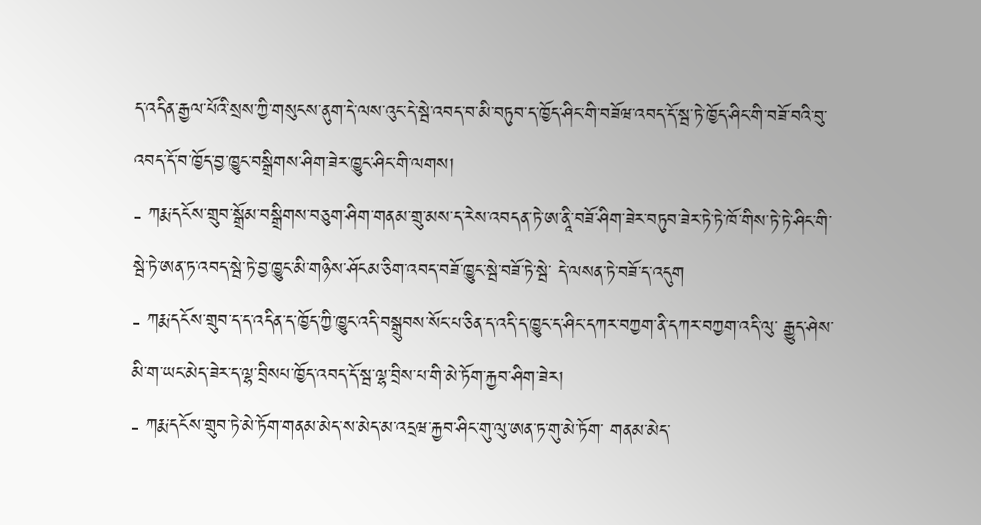ད་འདིན་རྒྱལ་པོའི་སྲས་ཀྱི་གསུངས་ནུག་དེ་ལས་འུང་དེ་སྦེ་འབད་བ་མི་བཏུབ་ད་ཁྱོད་ཤིང་གི་བཟོཝ་འབད་དོ་སྦ་ཏེ་ཁྱོད་ཤིང་གི་བཟོ་བའི་བུ་འབད་དོ་བ་ཁྱོད་བྱ་ཁྱུང་བསྒྲིགས་ཤིག་ཟེར་ཁྱུང་ཤིང་གི་ལགས།
- ཀརྨ་དངོས་གྲུབ་སྒྲོམ་བསྒྲིགས་བཅུག་ཤིག་གནམ་གྲུ་མས་ད་རེས་འབདན་ཏེ་ཨ་ནཱི་བཟོ་ཤིག་ཟེར་བཏུབ་ཟེར་ཏེ་ཏེ་ཁོ་གིས་ཏེ་ཏེ་ཤིང་གི་སྦེ་ཏེ་ཨན་ཏ་འབད་སྦེ་ཏེ་བྱ་ཁྱུང་མི་གཉིས་ཤོངམ་ཅིག་འབད་བཟོ་ཁྱུང་སྦེ་བཟོ་ཏེ་སྦེ་ དེ་ལསན་ཏེ་བཟོ་ད་འདུག
- ཀརྨ་དངོས་གྲུབ་ད་ད་འདིན་ད་ཁྱོད་ཀྱི་ཁྱུང་འདི་བསྒྲུབས་སོང་པ་ཅིན་ད་འདི་ད་ཁྱུང་ད་ཤིང་དཀར་བཀྱག་ནི་དཀར་བཀྱག་འདི་ལུ་ རྒྱུད་ཤེས་མི་ག་ཡང་མེད་ཟེར་ད་ལྷ་བྲིསཔ་ཁྱོད་འབད་དོ་སྦ་ལྷ་བྲིས་པ་གི་མེ་ཏོག་རྐྱབ་ཤིག་ཟེར།
- ཀརྨ་དངོས་གྲུབ་ཏེ་མེ་ཏོག་གནམ་མེད་ས་མེད་མ་འདྲཝ་རྐྱབ་ཤིང་གུ་ལུ་ཨན་ཏ་གུ་མེ་ཏོག་ གནམ་མེད་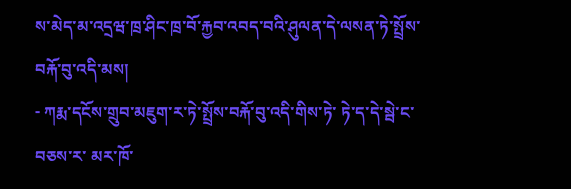ས་མེད་མ་འདྲཝ་ཁྲ་ཤིང་ཁྲ་བོ་རྐྱབ་འབད་བའི་ཤུལན་དེ་ལསན་ཏེ་སྤྲོས་བརྐོ་བུ་འདི་མས།
- ཀརྨ་དངོས་གྲུབ་མཇུག་ར་ཏེ་སྤྲོས་བརྐོ་བུ་འདི་གིས་ཏེ་ ཏེ་ད་དེ་སྦེ་ང་བཅས་ར་ མར་ཁོ་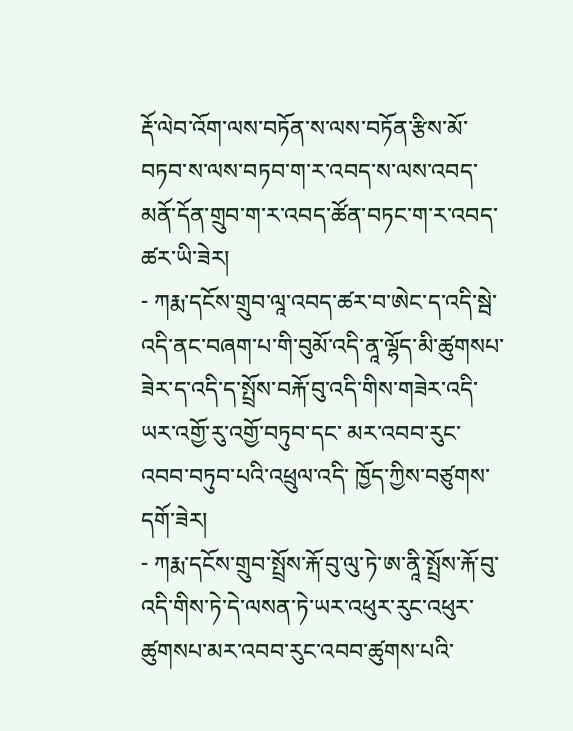རྡོ་ལེབ་འོག་ལས་བཏོན་ས་ལས་བཏོན་རྩིས་མོ་བཏབ་ས་ལས་བཏབ་ག་ར་འབད་ས་ལས་འབད་མནོ་དོན་གྲུབ་ག་ར་འབད་ཚོན་བཏང་ག་ར་འབད་ཚར་ཡི་ཟེར།
- ཀརྨ་དངོས་གྲུབ་ལཱ་འབད་ཚར་བ་ཨེང་ད་འདི་སྦེ་འདི་ནང་བཞག་པ་གི་བུམོ་འདི་ནཱ་ལྷོད་མི་ཚུགསཔ་ཟེར་ད་འདི་ད་སྤྲོས་བརྐོ་བུ་འདི་གིས་གཟེར་འདི་ཡར་འགྱོ་རུ་འགྱོ་བཏུབ་དང་ མར་འབབ་རུང་འབབ་བཏུབ་པའི་འཕྲུལ་འདི་ ཁྱོད་ཀྱིས་བཙུགས་དགོ་ཟེར།
- ཀརྨ་དངོས་གྲུབ་སྤྲོས་རྐོ་བུ་ལུ་ཏེ་ཨ་ནཱི་སྤྲོས་རྐོ་བུ་འདི་གིས་ཏེ་དེ་ལསན་ཏེ་ཡར་འཕུར་རུང་འཕུར་ཚུགསཔ་མར་འབབ་རུང་འབབ་ཚུགས་པའི་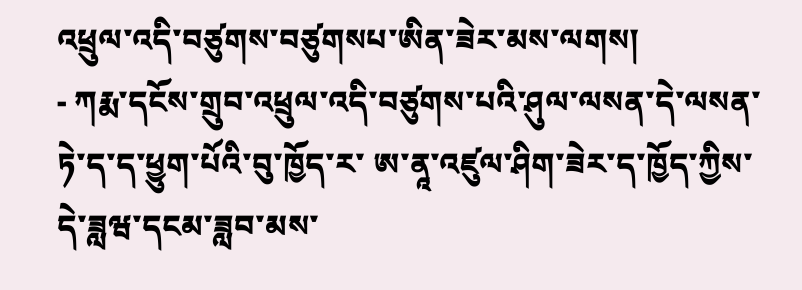འཕྲུལ་འདི་བཙུགས་བཙུགསཔ་ཨིན་ཟེར་མས་ལགས།
- ཀརྨ་དངོས་གྲུབ་འཕྲུལ་འདི་བཙུགས་པའི་ཤུལ་ལསན་དེ་ལསན་ཏེ་ད་ད་ཕྱུག་པོའི་བུ་ཁྱོད་ར་ ཨ་ནཱ་འཛུལ་ཤིག་ཟེར་ད་ཁྱོད་ཀྱིས་ དེ་ཟླཝ་དངམ་ཟླབ་མས་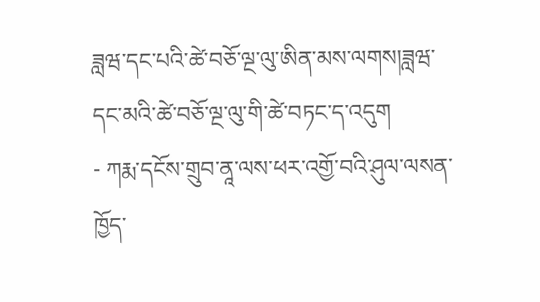ཟླཝ་དང་པའི་ཚེ་བཅོ་ལྔ་ལུ་ཨིན་མས་ལགས།ཟླཝ་དང་མའི་ཚེ་བཅོ་ལྔ་ལུ་གི་ཚེ་བཏང་ད་འདུག
- ཀརྨ་དངོས་གྲུབ་ནཱ་ལས་ཕར་འགྱོ་བའི་ཤུལ་ལསན་ཁྱོད་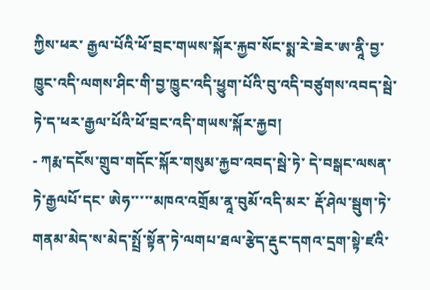ཀྱིས་ཕར་ རྒྱལ་པོའི་ཕོ་བྲང་གཡས་སྐོར་རྐྱབ་སོང་སྨ་རེ་ཟེར་ཨ་ནཱི་བྱ་ཁྱུང་འདི་ལགས་ཤིང་གི་བྱ་ཁྱུང་འདི་ཕྱུག་པོའི་བུ་འདི་བཙུགས་འབད་སྦེ་ཏེ་ད་ཕར་རྒྱལ་པོའི་ཕོ་བྲང་འདི་གཡས་སྐོར་རྐྱབ།
- ཀརྨ་དངོས་གྲུབ་གདོང་སྐོར་གསུམ་རྐྱབ་འབད་སྦེ་ཏེ་ དེ་བསྒང་ལསན་ཏེ་རྒྱལཔོ་དང་ ཨེཧ་་་་་མཁའ་འགྲོམ་ནཱ་བུམོ་འདི་མར་ རྡོ་ཤེལ་སྦུག་ཏེ་གནམ་མེད་ས་མེད་སྤྲོ་སྟོན་ཏེ་ལགཔ་ཐལ་རྩེད་རྡུང་དགའ་དྲག་སྟེ་ཛའི་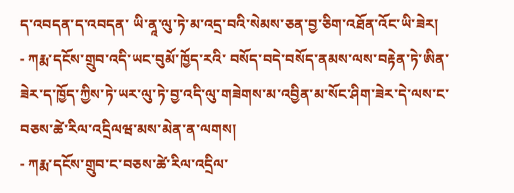ད་འབདན་ད་འབདན་ ཡི་ནཱ་ལུ་ཏེ་མ་འདྲ་བའི་སེམས་ཅན་བྱ་ཅིག་འཐོན་འོང་ཡི་ཟེར།
- ཀརྨ་དངོས་གྲུབ་འདི་ཡང་བུམོ་ཁྱོད་རའི་ བསོད་བདེ་བསོད་ནམས་ལས་བརྟེན་ཏེ་ཨིན་ཟེར་ད་ཁྱོད་ཀྱིས་ཏེ་ཡར་ལུ་ཏེ་བྱ་འདི་ལུ་གཟེགས་མ་འབྱིན་མ་སོང་ཤིག་ཟེར་དེ་ལས་ང་བཅས་ཚེ་རིལ་འདྲིལཝ་མས་མེན་ན་ལགས།
- ཀརྨ་དངོས་གྲུབ་ང་བཅས་ཚེ་རིལ་འདྲིལ་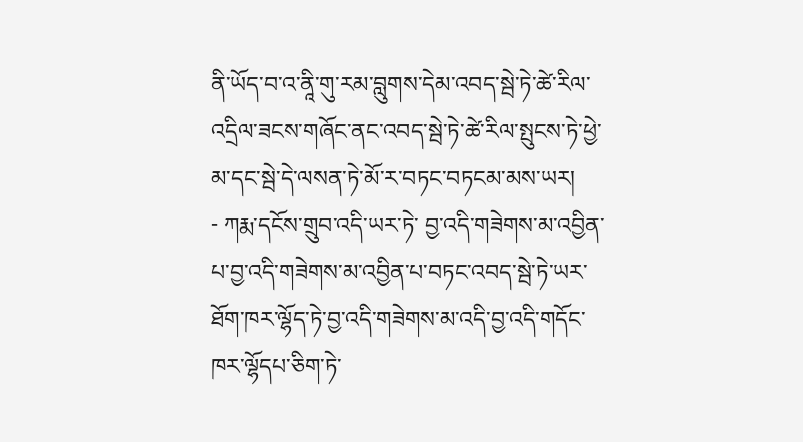ནི་ཡོད་བ་འ་ནཱི་གུ་རམ་བླུགས་དེམ་འབད་སྦེ་ཏེ་ཚེ་རིལ་འདྲིལ་ཟངས་གཞོང་ནང་འབད་སྦེ་ཏེ་ཚེ་རིལ་སྤུངས་ཏེ་ཕྱེ་མ་དང་སྦེ་དེ་ལསན་ཏེ་མོ་ར་བཏང་བཏངམ་མས་ཡར།
- ཀརྨ་དངོས་གྲུབ་འདི་ཡར་ཏེ་ བྱ་འདི་གཟེགས་མ་འབྱིན་པ་བྱ་འདི་གཟེགས་མ་འབྱིན་པ་བཏང་འབད་སྦེ་ཏེ་ཡར་ཐོག་ཁར་ལྷོད་ཏེ་བྱ་འདི་གཟེགས་མ་འདི་བྱ་འདི་གདོང་ཁར་ལྷོདཔ་ཅིག་ཏེ་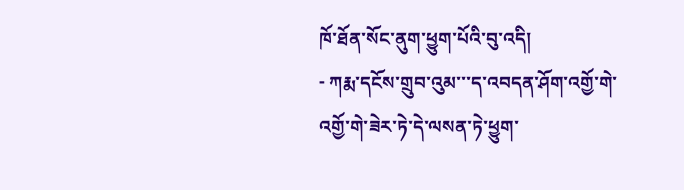ཁོ་ཐོན་སོང་ནུག་ཕྱུག་པོའི་བུ་འདི།
- ཀརྨ་དངོས་གྲུབ་འུམ་་་ད་འབདན་ཤོག་འགྱོ་གེ་འགྱོ་གེ་ཟེར་ཏེ་དེ་ལསན་ཏེ་ཕྱུག་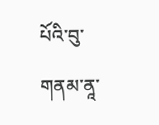པོའི་བུ་གནམ་ནཱ་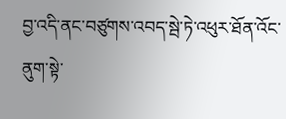བྱ་འདི་ནང་བཙུགས་འབད་སྦེ་ཏེ་འཕུར་ཐོན་འོང་ནུག་སྟེ་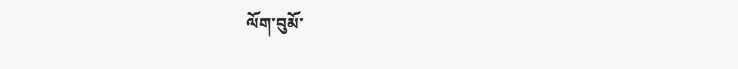ལོག་བུམོ་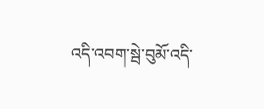འདི་འབག་སྦེ་བུམོ་འདི་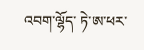འབག་ལྷོད་ ཏེ་ཨ་ཕར་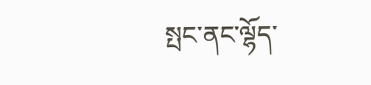སྤང་ནང་ལྷོད་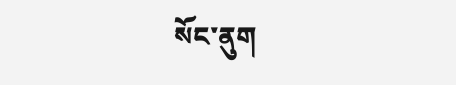སོང་ནུག